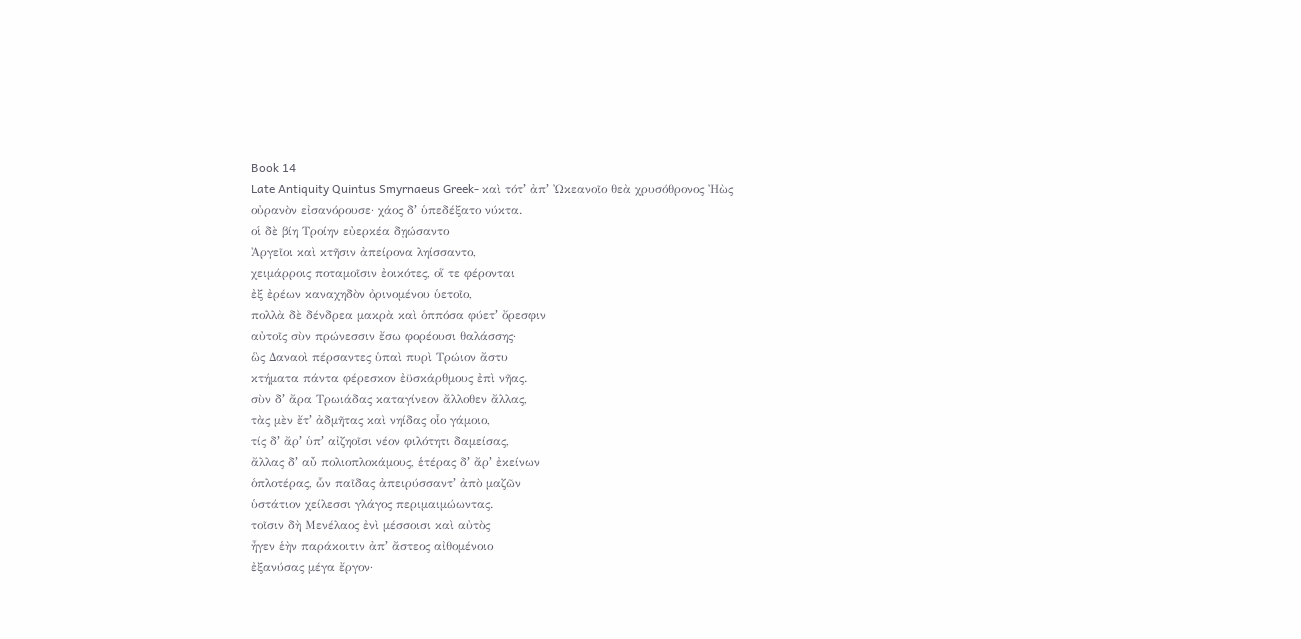Book 14
Late Antiquity Quintus Smyrnaeus Greek- καὶ τότʼ ἀπʼ Ὠκεανοῖο θεὰ χρυσόθρονος Ἠὼς
οὐρανὸν εἰσανόρουσε· χάος δʼ ὑπεδέξατο νύκτα.
οἱ δὲ βίη Τροίην εὐερκέα δῃώσαντο
Ἀργεῖοι καὶ κτῆσιν ἀπείρονα ληίσσαντο,
χειμάρροις ποταμοῖσιν ἐοικότες, οἵ τε φέρονται
ἐξ ἐρέων καναχηδὸν ὀρινομένου ὑετοῖο,
πολλὰ δὲ δένδρεα μακρὰ καὶ ὁππόσα φύετʼ ὄρεσφιν
αὐτοῖς σὺν πρώνεσσιν ἔσω φορέουσι θαλάσσης·
ὣς Δαναοὶ πέρσαντες ὑπαὶ πυρὶ Τρώιον ἄστυ
κτήματα πάντα φέρεσκον ἐϋσκάρθμους ἐπὶ νῆας.
σὺν δʼ ἄρα Τρωιάδας καταγίνεον ἄλλοθεν ἄλλας,
τὰς μὲν ἔτʼ ἀδμῆτας καὶ νηίδας οἷο γάμοιο,
τίς δʼ ἄρʼ ὑπʼ αἰζηοῖσι νέον φιλότητι δαμείσας,
ἄλλας δʼ αὖ πολιοπλοκάμους, ἑτέρας δʼ ἄρʼ ἐκείνων
ὁπλοτέρας, ὧν παῖδας ἀπειρύσσαντʼ ἀπὸ μαζῶν
ὑστάτιον χείλεσσι γλάγος περιμαιμώωντας.
τοῖσιν δὴ Μενέλαος ἐνὶ μέσσοισι καὶ αὐτὸς
ἦγεν ἑὴν παράκοιτιν ἀπʼ ἄστεος αἰθομένοιο
ἐξανύσας μέγα ἔργον·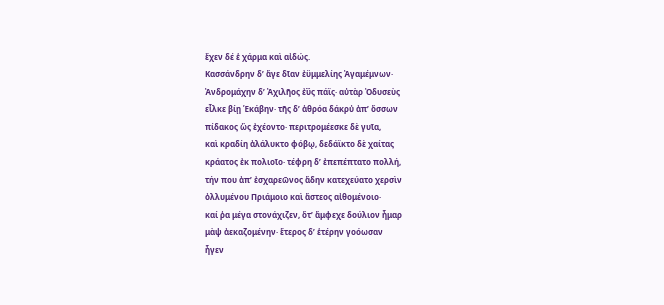ἔχεν δέ ἑ χάρμα καὶ αἰδώς.
Κασσάνδρην δʼ ἄγε δῖαν ἐϋμμελίης Ἀγαμέμνων·
Ἀνδρομάχην δʼ Ἀχιλῆος ἐῢς πάϊς· αὐτὰρ Ὀδυσεὺς
εἷλκε βίῃ Ἑκάβην· τῆς δʼ ἁθρόα δάκρὐ ἀπʼ ὄσσων
πίδακος ὣς ἐχέοντο· περιτρομέεσκε δὲ γυῖα,
καὶ κραδίη ἀλάλυκτο φόβῳ, δεδάϊκτο δὲ χαίτας
κράατος ἐκ πολιοῖο· τέφρη δʼ ἐπεπέπτατο πολλή,
τήν που ἀπʼ ἐσχαρεῶνος ἄδην κατεχεύατο χερσὶν
ὀλλυμένου Πριάμοιο καὶ ἄστεος αἰθομένοιο·
καί ῥα μέγα στονάχιζεν, ὅτʼ ἄμφεχε δούλιον ἦμαρ
μὰψ ἀεκαζομένην· ἕτερος δʼ ἑτέρην γοόωσαν
ἦγεν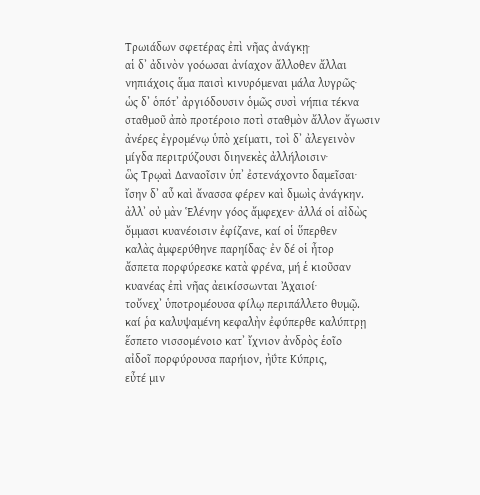Τρωιάδων σφετέρας ἐπὶ νῆας ἀνάγκῃ·
αἱ δʼ ἀδινὸν γοόωσαι ἀνίαχον ἄλλοθεν ἄλλαι
νηπιάχοις ἅμα παισὶ κινυρόμεναι μάλα λυγρῶς·
ὡς δʼ ὁπότʼ ἀργιόδουσιν ὁμῶς συσὶ νήπια τέκνα
σταθμοῦ ἀπὸ προτέροιο ποτὶ σταθμὸν ἄλλον ἄγωσιν
ἀνέρες ἐγρομένῳ ὑπὸ χείματι, τοὶ δʼ ἀλεγεινὸν
μίγδα περιτρύζουσι διηνεκὲς ἀλλήλοισιν·
ὣς Τρῳαὶ Δαναοῖσιν ὑπʼ ἐστενάχοντο δαμεῖσαι·
ἴσην δʼ αὖ καὶ ἄνασσα φέρεν καὶ δμωὶς ἀνάγκην.
ἀλλʼ οὐ μὰν Ἑλένην γόος ἄμφεχεν· ἀλλά οἱ αἰδὼς
ὄμμασι κυανέοισιν ἐφίζανε, καί οἱ ὕπερθεν
καλὰς ἀμφερύθηνε παρηίδας· ἐν δέ οἱ ἦτορ
ἄσπετα πορφύρεσκε κατὰ φρένα, μή ἑ κιοῦσαν
κυανέας ἐπὶ νῆας ἀεικίσσωνται Ἀχαιοί·
τοὔνεχʼ ὑποτρομέουσα φίλῳ περιπάλλετο θυμῷ.
καί ῥα καλυψαμένη κεφαλὴν ἐφύπερθε καλύπτρῃ
ἕσπετο νισσομένοιο κατʼ ἴχνιον ἀνδρὸς ἑοῖο
αἰδοῖ πορφύρουσα παρήιον, ἠΰτε Κύπρις,
εὖτέ μιν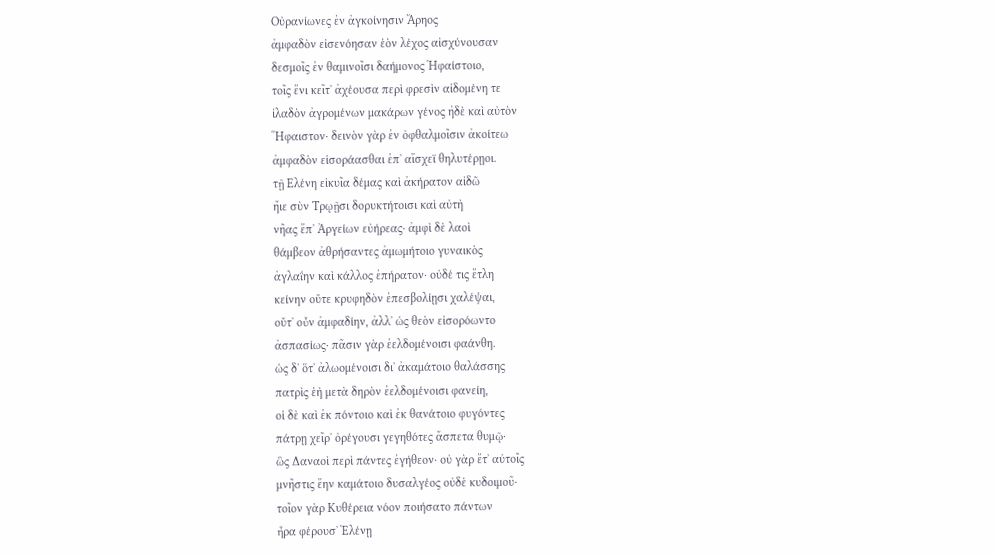Οὐρανίωνες ἐν ἀγκοίνησιν Ἄρηος
ἀμφαδὸν εἰσενόησαν ἑὸν λέχος αἰσχύνουσαν
δεσμοῖς ἐν θαμινοῖσι δαήμονος Ἡφαίστοιο,
τοῖς ἔνι κεῖτʼ ἀχέουσα περὶ φρεσὶν αἰδομένη τε
ἰλαδὸν ἀγρομένων μακάρων γένος ἠδὲ καὶ αὐτὸν
Ἥφαιστον· δεινὸν γὰρ ἐν ὀφθαλμοῖσιν ἀκοίτεω
ἀμφαδὸν εἰσοράασθαι ἐπʼ αἴσχεϊ θηλυτέρῃοι.
τῇ Ελένη εἰκυῖα δέμας καὶ ἀκήρατον αἰδῶ
ἤιε σὺν Τρῳῇσι δορυκτήτοισι καὶ αὐτὴ
νῆας ἔπʼ Ἀργείων εὐήρεας· ἀμφὶ δὲ λαοὶ
θάμβεον ἀθρήσαντες ἀμωμήτοιο γυναικὸς
ἀγλαΐην καὶ κάλλος ἐπήρατον· οὐδέ τις ἔτλη
κείνην οὔτε κρυφηδὸν ἐπεσβολίῃσι χαλέψαι,
οὔτʼ οὖν ἀμφαδίην, ἀλλʼ ὡς θεὸν εἰσορόωντο
ἀσπασίως· πᾶσιν γὰρ ἐελδομένοισι φαάνθη.
ὡς δʼ ὅτʼ ἀλωομένοισι διʼ ἀκαμάτοιο θαλάσσης
πατρὶς ἑὴ μετὰ δηρὸν ἐελδομένοισι φανείη,
οἱ δὲ καὶ ἐκ πόντοιο καὶ ἐκ θανάτοιο φυγόντες
πάτρῃ χεῖρʼ ὀρέγουσι γεγηθότες ἄσπετα θυμῷ·
ὣς Δαναοὶ περὶ πάντες ἐγήθεον· οὐ γὰρ ἔτʼ αὐτοῖς
μνῆστις ἔην καμάτοιο δυσαλγέος οὐδὲ κυδοιμοῦ·
τοῖον γὰρ Κυθέρεια νόον ποιήσατο πάντων
ἦρα φέρουσʼ Ἑλένῃ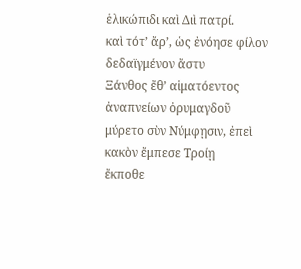ἑλικώπιδι καὶ Διὶ πατρί.
καὶ τότʼ ἄρʼ, ὡς ἐνόησε φίλον δεδαϊγμένον ἄστυ
Ξάνθος ἔθʼ αἱματόεντος ἀναπνείων ὀρυμαγδοῦ
μύρετο σὺν Νύμφῃσιν, ἐπεὶ κακὸν ἔμπεσε Τροίῃ
ἔκποθε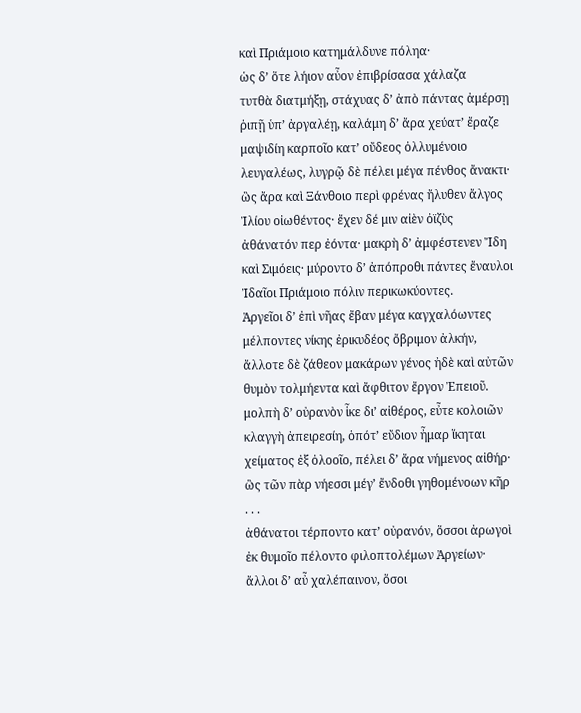καὶ Πριάμοιο κατημάλδυνε πόληα·
ὡς δʼ ὅτε λήιον αὖον ἐπιβρίσασα χάλαζα
τυτθὰ διατμήξῃ, στάχυας δʼ ἀπὸ πάντας ἀμέρσῃ
ῥιπῇ ὑπʼ ἀργαλέῃ, καλάμη δʼ ἄρα χεύατʼ ἔραζε
μαψιδίη καρποῖο κατʼ οὔδεος ὀλλυμένοιο
λευγαλέως, λυγρῷ δὲ πέλει μέγα πένθος ἄνακτι·
ὣς ἄρα καὶ Ξάνθοιο περὶ φρένας ἤλυθεν ἄλγος
Ἰλίου οἰωθέντος· ἔχεν δέ μιν αἰὲν ὀϊζὺς
ἀθάνατόν περ ἐόντα· μακρὴ δʼ ἀμφέστενεν Ἴδη
καὶ Σιμόεις· μύροντο δʼ ἀπόπροθι πάντες ἔναυλοι
Ἰδαῖοι Πριάμοιο πόλιν περικωκύοντες.
Ἀργεῖοι δʼ ἐπὶ νῆας ἔβαν μέγα καγχαλόωντες
μέλποντες νίκης ἐρικυδέος ὄβριμον ἀλκήν,
ἄλλοτε δὲ ζάθεον μακάρων γένος ἠδὲ καὶ αὐτῶν
θυμὸν τολμήεντα καὶ ἄφθιτον ἔργον Ἐπειοῦ.
μολπὴ δʼ οὐρανὸν ἷκε διʼ αἰθέρος, εὖτε κολοιῶν
κλαγγὴ ἀπειρεσίη, ὁπότʼ εὔδιον ἦμαρ ἵκηται
χείματος ἐξ ὀλοοῖο, πέλει δʼ ἄρα νήμενος αἰθήρ·
ὣς τῶν πὰρ νήεσσι μέγʼ ἔνδοθι γηθομένοων κῆρ
. . .
ἀθάνατοι τέρποντο κατʼ οὐρανόν, ὅσσοι ἀρωγοὶ
ἐκ θυμοῖο πέλοντο φιλοπτολέμων Ἀργείων·
ἄλλοι δʼ αὖ χαλέπαινον, ὅσοι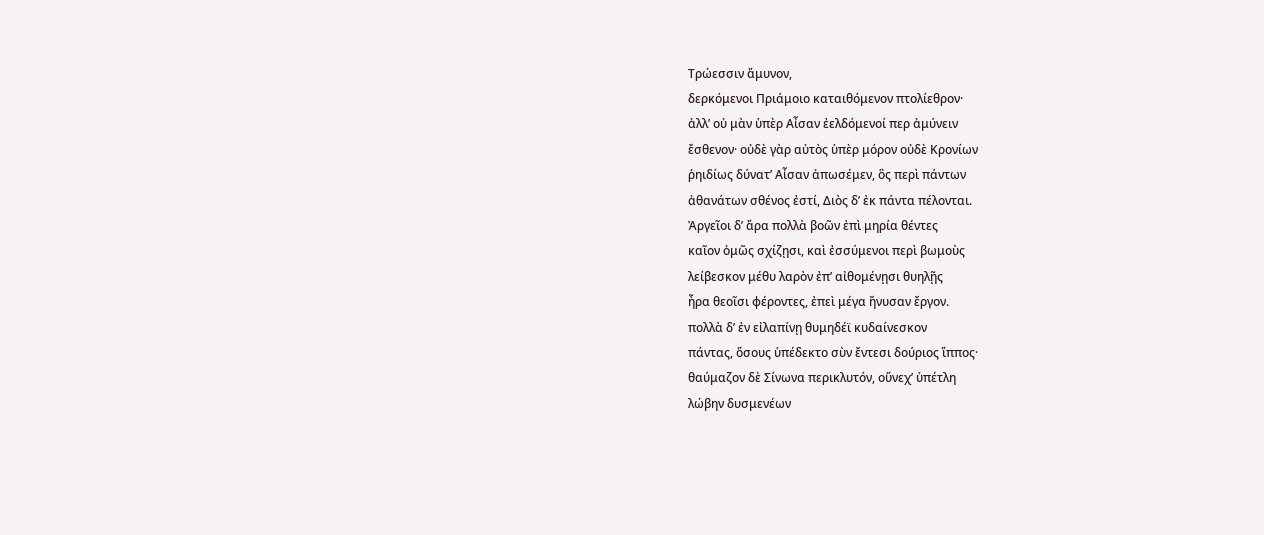Τρώεσσιν ἄμυνον,
δερκόμενοι Πριάμοιο καταιθόμενον πτολίεθρον·
ἀλλʼ οὐ μὰν ὑπὲρ Αἶσαν ἐελδόμενοί περ ἀμύνειν
ἔσθενον· οὐδὲ γὰρ αὐτὸς ὑπὲρ μόρον οὐδὲ Κρονίων
ῥηιδίως δύνατʼ Αἶσαν ἀπωσέμεν, ὃς περὶ πάντων
ἀθανάτων σθένος ἐστί, Διὸς δʼ ἐκ πάντα πέλονται.
Ἀργεῖοι δʼ ἄρα πολλὰ βοῶν ἐπὶ μηρία θέντες
καῖον ὁμῶς σχίζῃσι, καὶ ἐσσύμενοι περὶ βωμοὺς
λείβεσκον μέθυ λαρὸν ἐπʼ αἰθομένῃσι θυηλῇς
ἦρα θεοῖσι φέροντες, ἐπεὶ μέγα ἤνυσαν ἔργον.
πολλὰ δʼ ἐν εἰλαπίνῃ θυμηδέϊ κυδαίνεσκον
πάντας, ὅσους ὑπέδεκτο σὺν ἔντεσι δούριος ἵππος·
θαύμαζον δὲ Σίνωνα περικλυτόν, οὕνεχʼ ὑπέτλη
λώβην δυσμενέων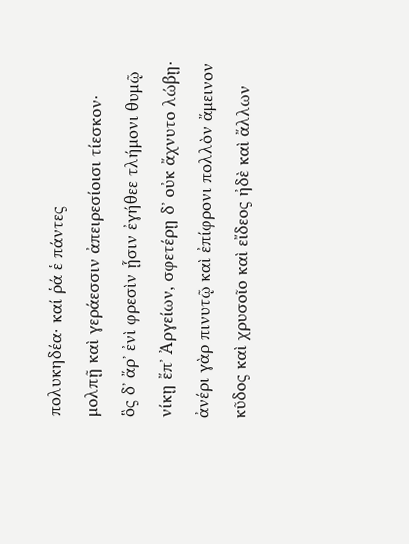πολυκηδέα· καί ῥά ἑ πάντες
μολπῇ καὶ γεράεσσιν ἀπειρεσίοισι τίεσκον·
ὃς δʼ ἄρʼ ἐνὶ φρεσὶν ᾗσιν ἐγήθεε τλήμονι θυμῷ
νίκῃ ἔπʼ Ἀργείων, σφετέρῃ δʼ οὐκ ἄχνυτο λώβῃ·
ἀνέρι γὰρ πινυτῷ καὶ ἐπίφρονι πολλὸν ἄμεινον
κῦδος καὶ χρυσοῖο καὶ εἴδεος ἠδὲ καὶ ἄλλων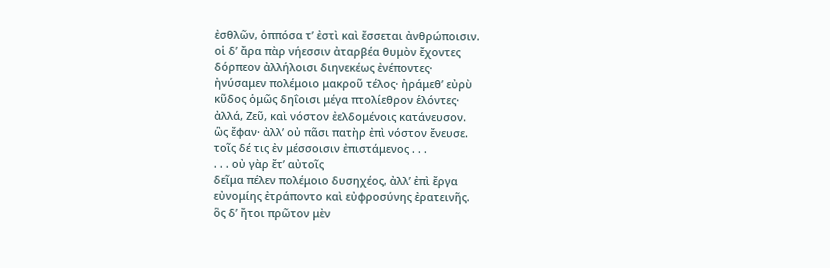ἐσθλῶν, ὁππόσα τʼ ἐστὶ καὶ ἔσσεται ἀνθρώποισιν.
οἱ δʼ ἄρα πὰρ νήεσσιν ἀταρβέα θυμὸν ἔχοντες
δόρπεον ἀλλήλοισι διηνεκέως ἐνέποντες·
ἠνύσαμεν πολέμοιο μακροῦ τέλος· ἠράμεθʼ εὐρὺ
κῦδος ὁμῶς δηΐοισι μέγα πτολίεθρον ἑλόντες·
ἀλλά, Ζεῦ, καὶ νόστον ἐελδομένοις κατάνευσον.
ὣς ἔφαν· ἀλλʼ οὐ πᾶσι πατὴρ ἐπὶ νόστον ἔνευσε.
τοῖς δέ τις ἐν μέσσοισιν ἐπιστάμενος . . .
. . . οὐ γὰρ ἔτʼ αὐτοῖς
δεῖμα πέλεν πολέμοιο δυσηχέος, ἀλλʼ ἐπὶ ἔργα
εὐνομίης ἐτράποντο καὶ εὐφροσύνης ἐρατεινῆς.
ὃς δʼ ἤτοι πρῶτον μὲν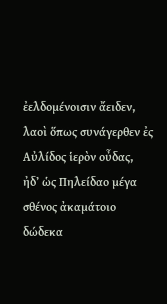ἐελδομένοισιν ἄειδεν,
λαοὶ ὅπως συνάγερθεν ἐς Αὐλίδος ἱερὸν οὖδας,
ἠδʼ ὡς Πηλείδαο μέγα σθένος ἀκαμάτοιο
δώδεκα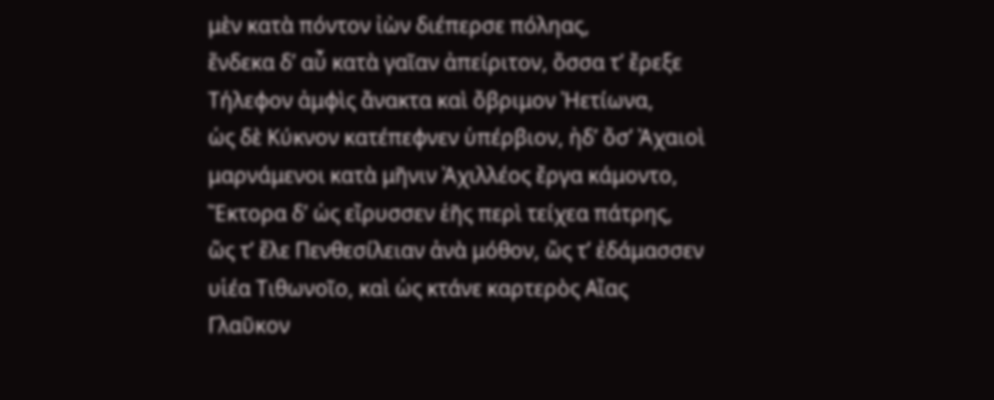μὲν κατὰ πόντον ἰὼν διέπερσε πόληας,
ἕνδεκα δʼ αὖ κατὰ γαῖαν ἀπείριτον, ὅσσα τʼ ἔρεξε
Τήλεφον ἀμφὶς ἄνακτα καὶ ὄβριμον Ἠετίωνα,
ὡς δὲ Κύκνον κατέπεφνεν ὑπέρβιον, ἠδʼ ὅσʼ Ἀχαιοὶ
μαρνάμενοι κατὰ μῆνιν Ἀχιλλέος ἔργα κάμοντο,
Ἕκτορα δʼ ὡς εἴρυσσεν ἑῆς περὶ τείχεα πάτρης,
ὥς τʼ ἕλε Πενθεσίλειαν ἀνὰ μόθον, ὥς τʼ ἐδάμασσεν
υἱέα Τιθωνοῖο, καὶ ὡς κτάνε καρτερὸς Αἴας
Γλαῦκον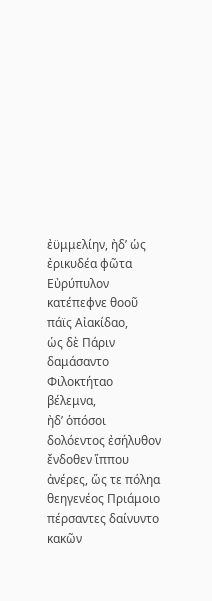ἐϋμμελίην, ἠδʼ ὡς ἐρικυδέα φῶτα
Εὐρύπυλον κατέπεφνε θοοῦ πάϊς Αἰακίδαο,
ὡς δὲ Πάριν δαμάσαντο Φιλοκτήταο βέλεμνα,
ἠδʼ ὁπόσοι δολόεντος ἐσήλυθον ἔνδοθεν ἵππου
ἀνέρες, ὥς τε πόληα θεηγενέος Πριάμοιο
πέρσαντες δαίνυντο κακῶν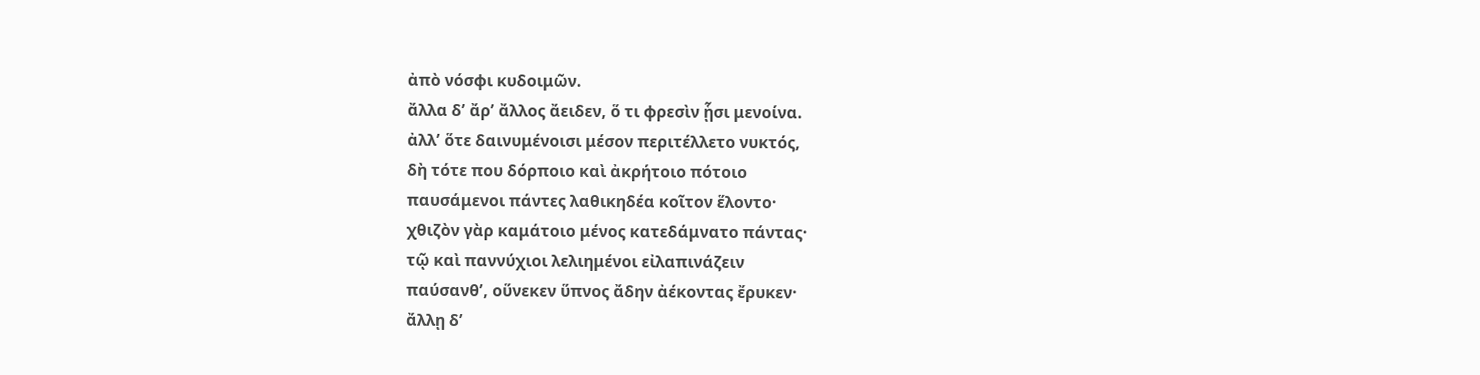ἀπὸ νόσφι κυδοιμῶν.
ἄλλα δʼ ἄρʼ ἄλλος ἄειδεν, ὅ τι φρεσὶν ᾗσι μενοίνα.
ἀλλʼ ὅτε δαινυμένοισι μέσον περιτέλλετο νυκτός,
δὴ τότε που δόρποιο καὶ ἀκρήτοιο πότοιο
παυσάμενοι πάντες λαθικηδέα κοῖτον ἕλοντο·
χθιζὸν γὰρ καμάτοιο μένος κατεδάμνατο πάντας·
τῷ καὶ παννύχιοι λελιημένοι εἰλαπινάζειν
παύσανθʼ, οὕνεκεν ὕπνος ἄδην ἀέκοντας ἔρυκεν·
ἄλλῃ δʼ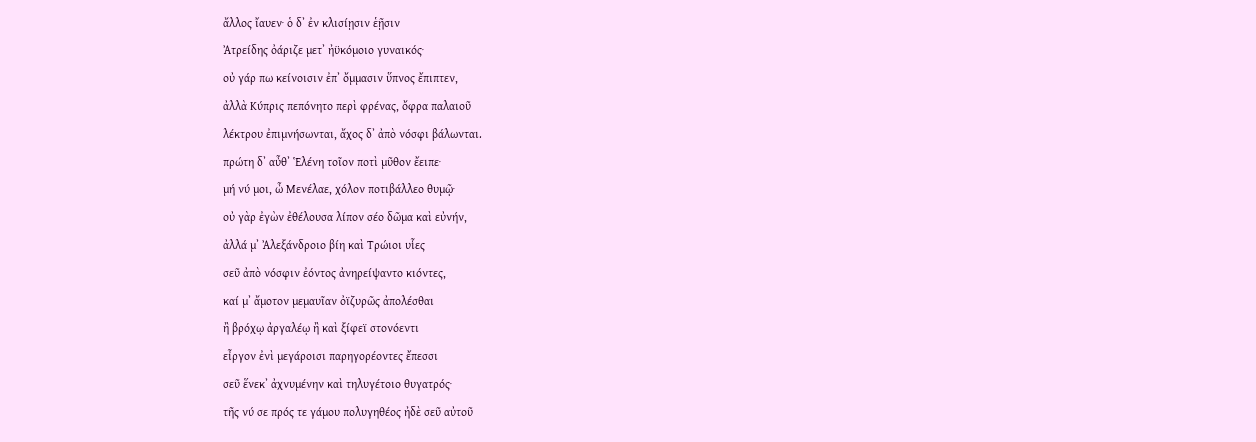ἄλλος ἴαυεν· ὁ δʼ ἐν κλισίῃσιν ἑῇσιν
Ἀτρείδης ὀάριζε μετʼ ἠϋκόμοιο γυναικός·
οὐ γάρ πω κείνοισιν ἐπʼ ὄμμασιν ὕπνος ἔπιπτεν,
ἀλλὰ Κύπρις πεπόνητο περὶ φρένας, ὄφρα παλαιοῦ
λέκτρου ἐπιμνήσωνται, ἄχος δʼ ἀπὸ νόσφι βάλωνται.
πρώτη δʼ αὖθʼ Ἑλένη τοῖον ποτὶ μῦθον ἔειπε·
μή νύ μοι, ὦ Μενέλαε, χόλον ποτιβάλλεο θυμῷ·
οὐ γὰρ ἐγὼν ἐθέλουσα λίπον σέο δῶμα καὶ εὐνήν,
ἀλλά μʼ Ἀλεξάνδροιο βίη καὶ Τρώιοι υἷες
σεῦ ἀπὸ νόσφιν ἐόντος ἀνηρείψαντο κιόντες,
καί μʼ ἄμοτον μεμαυῖαν ὀϊζυρῶς ἀπολέσθαι
ἢ βρόχῳ ἀργαλέῳ ἢ καὶ ξίφεϊ στονόεντι
εἶργον ἐνὶ μεγάροισι παρηγορέοντες ἔπεσσι
σεῦ ἕνεκʼ ἀχνυμένην καὶ τηλυγέτοιο θυγατρός·
τῆς νύ σε πρός τε γάμου πολυγηθέος ἠδὲ σεῦ αὐτοῦ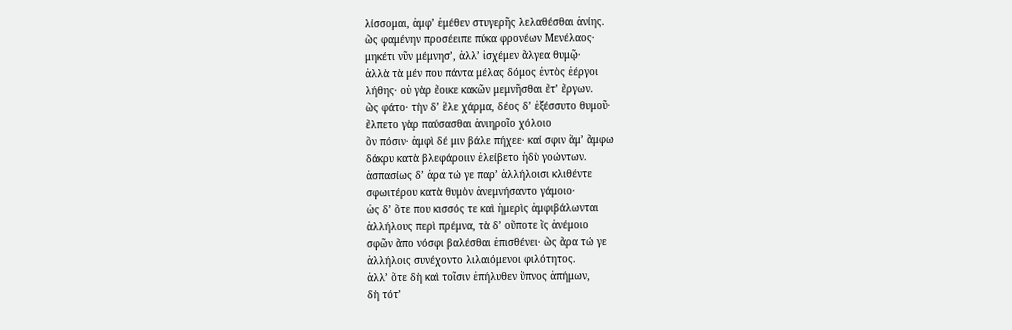λίσσομαι, ἀμφʼ ἐμέθεν στυγερῆς λελαθέσθαι ἀνίης.
ὣς φαμένην προσέειπε πύκα φρονέων Μενέλαος·
μηκέτι νῦν μέμνησʼ, ἀλλʼ ἰσχέμεν ἄλγεα θυμῷ·
ἀλλὰ τὰ μέν που πάντα μέλας δόμος ἐντὸς ἐέργοι
λήθης· οὐ γὰρ ἔοικε κακῶν μεμνῆσθαι ἔτʼ ἔργων.
ὣς φάτο· τὴν δʼ ἕλε χάρμα, δέος δʼ ἐξέσσυτο θυμοῦ·
ἔλπετο γὰρ παύσασθαι ἀνιηροῖο χόλοιο
ὃν πόσιν· ἀμφὶ δέ μιν βάλε πήχεε· καί σφιν ἅμʼ ἄμφω
δάκρυ κατὰ βλεφάροιιν ἐλείβετο ἡδὺ γοώντων.
ἀσπασίως δʼ ἀρα τώ γε παρʼ ἀλλήλοισι κλιθέντε
σφωιτέρου κατὰ θυμὸν ἀνεμνήσαντο γάμοιο·
ὡς δʼ ὅτε που κισσός τε καὶ ἡμερὶς ἀμφιβάλωνται
ἀλλήλους περὶ πρέμνα, τὰ δʼ οὔποτε ἲς ἀνέμοιο
σφῶν ἄπο νόσφι βαλέσθαι ἐπισθένει· ὣς ἄρα τώ γε
ἀλλήλοις συνέχοντο λιλαιόμενοι φιλότητος.
ἀλλʼ ὅτε δὴ καὶ τοῖσιν ἐπήλυθεν ὕπνος ἀπήμων,
δὴ τότʼ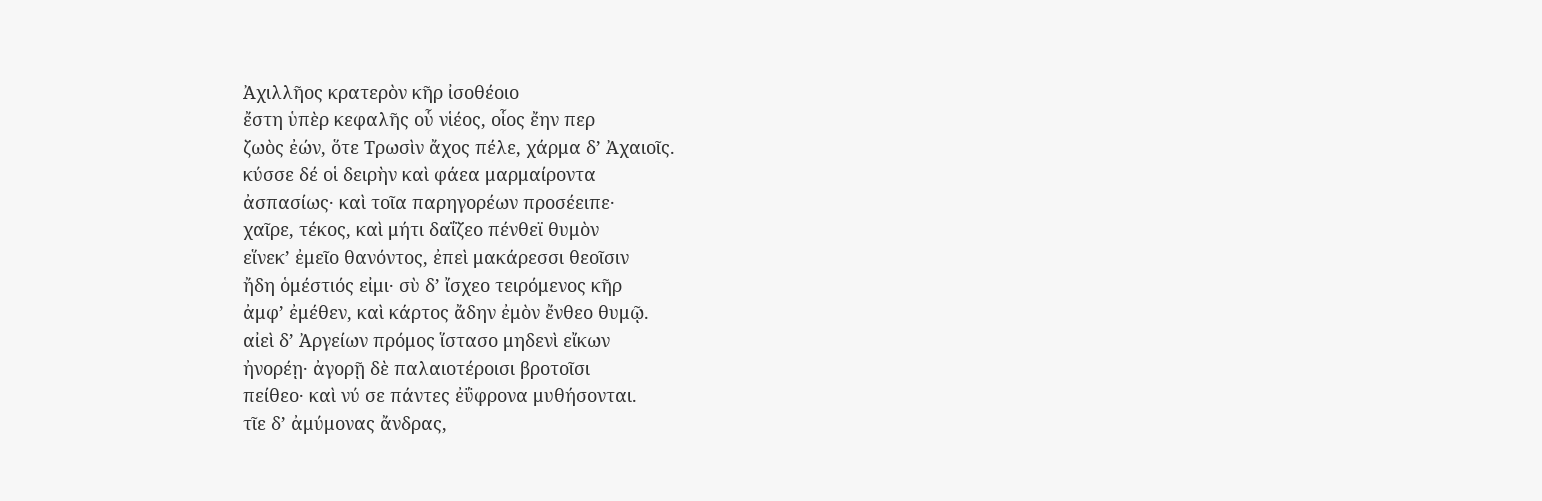Ἀχιλλῆος κρατερὸν κῆρ ἰσοθέοιο
ἔστη ὑπὲρ κεφαλῆς οὗ νἱέος, οἷος ἔην περ
ζωὸς ἐών, ὅτε Τρωσὶν ἄχος πέλε, χάρμα δʼ Ἀχαιοῖς.
κύσσε δέ οἱ δειρὴν καὶ φάεα μαρμαίροντα
ἀσπασίως· καὶ τοῖα παρηγορέων προσέειπε·
χαῖρε, τέκος, καὶ μήτι δαΐζεο πένθεϊ θυμὸν
εἵνεκʼ ἐμεῖο θανόντος, ἐπεὶ μακάρεσσι θεοῖσιν
ἤδη ὁμέστιός εἰμι· σὺ δʼ ἴσχεο τειρόμενος κῆρ
ἀμφʼ ἐμέθεν, καὶ κάρτος ἄδην ἐμὸν ἔνθεο θυμῷ.
αἰεὶ δʼ Ἀργείων πρόμος ἵστασο μηδενὶ εἴκων
ἠνορέῃ· ἀγορῇ δὲ παλαιοτέροισι βροτοῖσι
πείθεο· καὶ νύ σε πάντες ἐΰφρονα μυθήσονται.
τῖε δʼ ἀμύμονας ἄνδρας,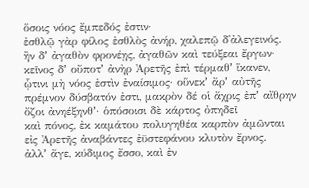ὅσοις νόος ἔμπεδός ἐστιν·
ἐσθλῷ γὰρ φίλος ἐσθλὸς ἀνήρ, χαλεπῷ δ̓ἀλεγεινός.
ἢν δʼ ἀγαθὸν φρονέῃς, ἀγαθῶν καὶ τεύξεαι ἔργων·
κεῖνος δʼ οὔποτʼ ἀνὴρ Ἀρετῆς ἐπὶ τέρμαθʼ ἵκανεν,
ᾧτινι μὴ νόος ἐστὶν ἐναίσιμος· οὕνεκʼ ἄρʼ αὐτῆς
πρέμνον δύσβατόν ἐστι, μακρὸν δέ οἱ ἄχρις ἐπʼ αἴθρην
ὄζοι ἀνηέξηνθʼ· ὁπόσοισι δὲ κάρτος ὀπηδεῖ
καὶ πόνος, ἐκ καμάτου πολυγηθέα καρπὸν ἀμῶνται
εἰς Ἀρετῆς ἀναβάντες ἐϋστεφάνου κλυτὸν ἔρνος.
ἀλλʼ ἄγε, κύδιμος ἔσσο, καὶ ἐν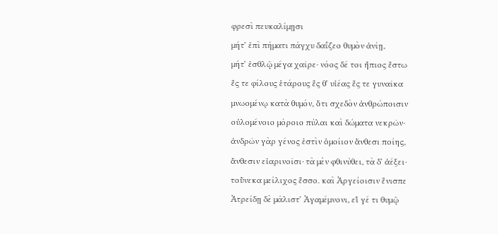φρεσὶ πευκαλίμῃσι
μήτʼ ἐπὶ πήματι πάγχυ δαΐζεο θυμὸν ἀνίῃ,
μήτʼ ἐσθλῷ μέγα χαῖρε· νόος δέ τοι ἤπιος ἔστω
ἔς τε φίλους ἑτάρους ἔς θʼ υἱέας ἔς τε γυναῖκα
μνωομένῳ κατὰ θυμόν, ὅτι σχεδὸν ἀνθρώποισιν
οὐλομένοιο μόροιο πύλαι καὶ δώματα νεκρῶν·
ἀνδρῶν γὰρ γένος ἐστὶν ὁμοίιον ἄνθεσι ποίης,
ἄνθεσιν εἰαρινοῖσι· τὰ μὲν φθινύθει, τὰ δʼ ἀέξει·
τοὔνεκα μείλιχος ἔσσο. καὶ Ἀργείοισιν ἔνισπε
Ἀτρείδῃ δὲ μάλιστʼ Ἀγαμέμνονι, εἴ γέ τι θυμῷ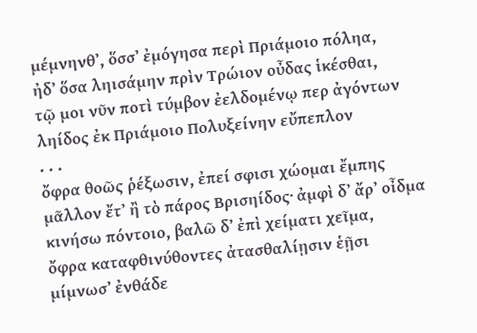μέμνηνθʼ, ὅσσʼ ἐμόγησα περὶ Πριάμοιο πόληα,
ἠδʼ ὅσα ληισάμην πρὶν Τρώιον οὖδας ἱκέσθαι,
τῷ μοι νῦν ποτὶ τύμβον ἐελδομένῳ περ ἀγόντων
ληίδος ἐκ Πριάμοιο Πολυξείνην εὔπεπλον
. . .
ὄφρα θοῶς ῥέξωσιν, ἐπεί σφισι χώομαι ἔμπης
μᾶλλον ἔτʼ ἢ τὸ πάρος Βρισηίδος· ἀμφὶ δʼ ἄρʼ οἶδμα
κινήσω πόντοιο, βαλῶ δʼ ἐπὶ χείματι χεῖμα,
ὄφρα καταφθινύθοντες ἀτασθαλίῃσιν ἑῇσι
μίμνωσʼ ἐνθάδε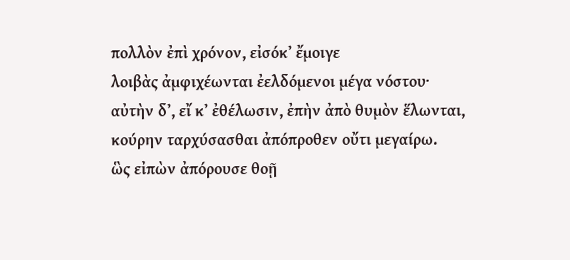πολλὸν ἐπὶ χρόνον, εἰσόκʼ ἔμοιγε
λοιβὰς ἀμφιχέωνται ἐελδόμενοι μέγα νόστου·
αὐτὴν δʼ, εἴ κʼ ἐθέλωσιν, ἐπὴν ἀπὸ θυμὸν ἕλωνται,
κούρην ταρχύσασθαι ἀπόπροθεν οὔτι μεγαίρω.
ὣς εἰπὼν ἀπόρουσε θοῇ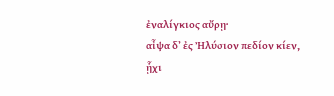ἐναλίγκιος αὔρῃ·
αἶψα δʼ ἐς Ἠλύσιον πεδίον κίεν, ᾗχι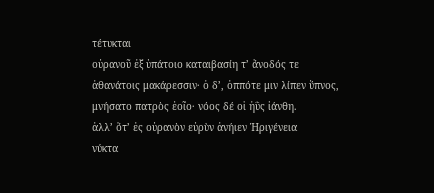τέτυκται
οὐρανοῦ ἐξ ὑπάτοιο καταιβασίη τʼ ἄνοδός τε
ἀθανάτοις μακάρεσσιν· ὁ δʼ, ὁππότε μιν λίπεν ὕπνος,
μνήσατο πατρὸς ἑοῖο· νόος δέ οἱ ἠῢς ἰάνθη.
ἀλλʼ ὅτʼ ἐς οὐρανὸν εὐρὺν ἀνήιεν Ἠριγένεια
νύκτα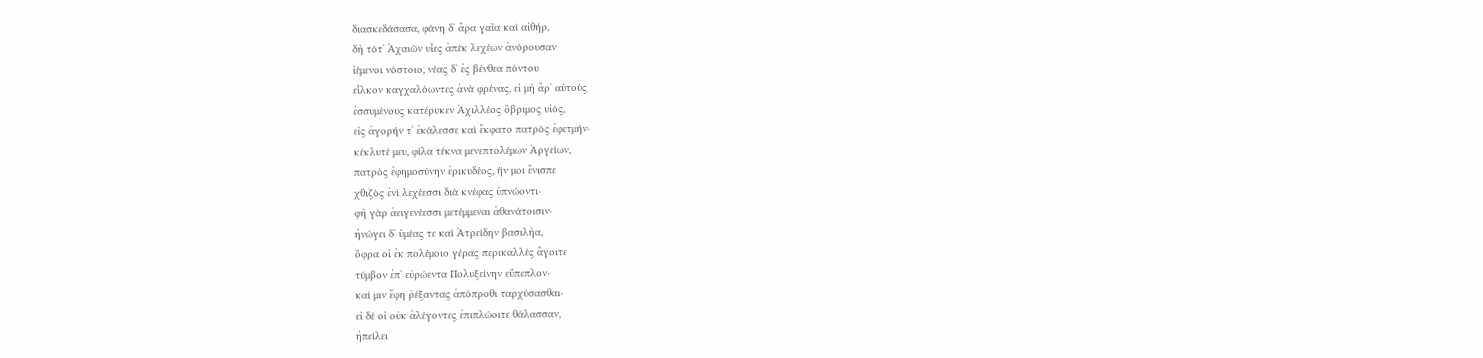διασκεδάσασα, φάνη δʼ ἄρα γαῖα καὶ αἰθήρ,
δὴ τότʼ Ἀχαιῶν υἷες ἀπὲκ λεχέων ἀνόρουσαν
ἱέμενοι νόστοιο, νέας δʼ ἐς βένθεα πόντου
εἷλκον καγχαλόωντες ἀνὰ φρένας, εἰ μὴ ἄρʼ αὐτοὺς
ἐσσυμένους κατέρυκεν Ἀχιλλέος ὄβριμος υἱός,
εἰς ἀγορήν τʼ ἐκάλεσσε καὶ ἔκφατο πατρὸς ἐφετμήν·
κέκλυτέ μευ, φίλα τέκνα μενεπτολέμων Ἀργείων,
πατρὸς ἐφημοσύνην ἐρικυδέος, ἥν μοι ἔνισπε
χθιζὸς ἐνὶ λεχέεσσι διὰ κνέφας ὑπνώοντι·
φῆ γὰρ ἀειγενέεσσι μετέμμεναι ἀθανάτοισιν·
ἠνώγει δʼ ὑμέας τε καὶ Ἀτρείδην βασιλῆα,
ὄφρα οἱ ἐκ πολέμοιο γέρας περικαλλὲς ἄγοιτε
τύμβον ἐπʼ εὐρώεντα Πολυξείνην εὔπεπλον·
καί μιν ἔφη ῥέξαντας ἀπόπροθι ταρχύσασθαι·
εἰ δέ οἱ οὐκ ἀλέγοντες ἐπιπλώοιτε θάλασσαν,
ἠπείλει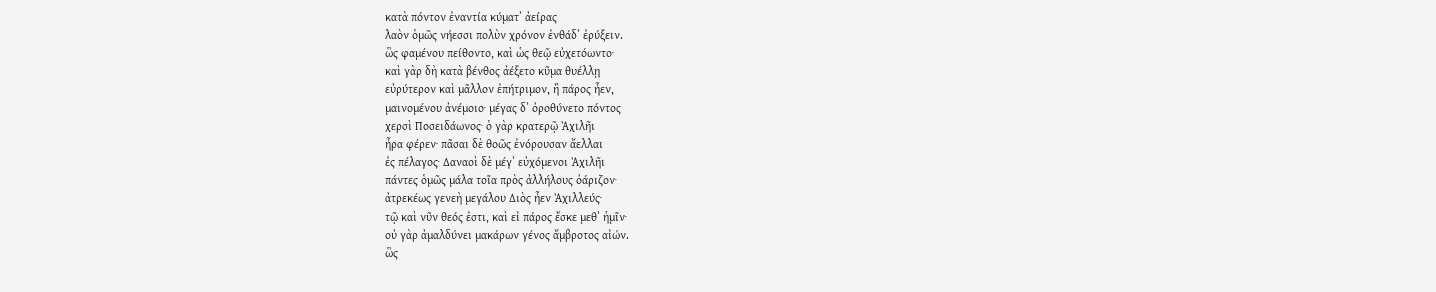κατὰ πόντον ἐναντία κύματʼ ἀείρας
λαὸν ὁμῶς νήεσσι πολὺν χρόνον ἐνθάδʼ ἐρύξειν.
ὣς φαμένου πείθοντο, καὶ ὡς θεῷ εὐχετόωντο·
καὶ γὰρ δὴ κατὰ βένθος ἀέξετο κῦμα θυέλλῃ
εὐρύτερον καὶ μᾶλλον ἐπήτριμον, ἢ πάρος ἦεν,
μαινομένου ἀνέμοιο· μέγας δʼ ὀροθύνετο πόντος
χερσὶ Ποσειδάωνος· ὁ γὰρ κρατερῷ Ἀχιλῆι
ἦρα φέρεν· πᾶσαι δὲ θοῶς ἐνόρουσαν ἄελλαι
ἐς πέλαγος· Δαναοὶ δὲ μέγʼ εὐχόμενοι Ἀχιλῆι
πάντες ὁμῶς μάλα τοῖα πρὸς ἀλλήλους ὀάριζον·
ἀτρεκέως γενεὴ μεγάλου Διὸς ἦεν Ἀχιλλεύς·
τῷ καὶ νῦν θεός ἐστι, καὶ εἰ πάρος ἔσκε μεθʼ ἡμῖν·
οὐ γὰρ ἀμαλδύνει μακάρων γένος ἄμβροτος αἰών.
ὣς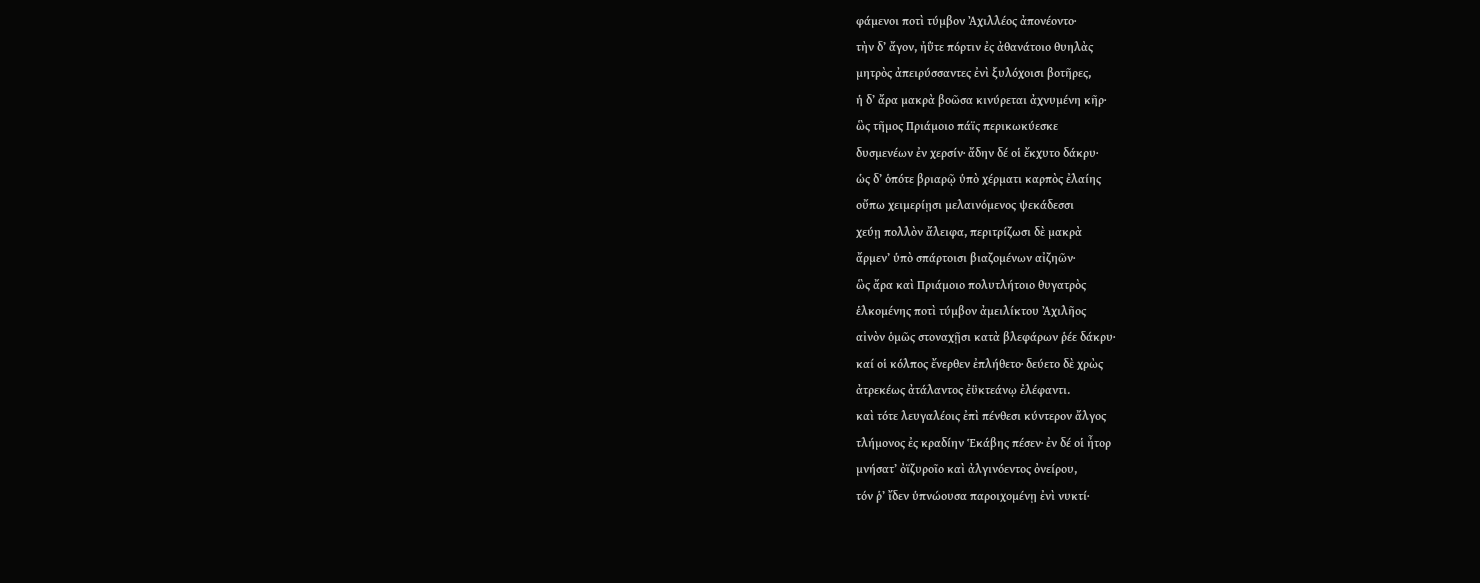φάμενοι ποτὶ τύμβον Ἀχιλλέος ἀπονέοντο·
τὴν δʼ ἄγον, ἠῢτε πόρτιν ἐς ἀθανάτοιο θυηλὰς
μητρὸς ἀπειρύσσαντες ἐνὶ ξυλόχοισι βοτῆρες,
ἡ δʼ ἄρα μακρὰ βοῶσα κινύρεται ἀχνυμένη κῆρ·
ὣς τῆμος Πριάμοιο πάϊς περικωκύεσκε
δυσμενέων ἐν χερσίν· ἄδην δέ οἱ ἔκχυτο δάκρυ·
ὡς δʼ ὁπότε βριαρῷ ὑπὸ χέρματι καρπὸς ἐλαίης
οὔπω χειμερίῃσι μελαινόμενος ψεκάδεσσι
χεύῃ πολλὸν ἄλειφα, περιτρίζωσι δὲ μακρὰ
ἄρμενʼ ὑπὸ σπάρτοισι βιαζομένων αἰζηῶν·
ὣς ἄρα καὶ Πριάμοιο πολυτλήτοιο θυγατρὸς
ἑλκομένης ποτὶ τύμβον ἀμειλίκτου Ἀχιλῆος
αἰνὸν ὁμῶς στοναχῇσι κατὰ βλεφάρων ῥέε δάκρυ·
καί οἱ κόλπος ἔνερθεν ἐπλήθετο· δεύετο δὲ χρὼς
ἀτρεκέως ἀτάλαντος ἐϋκτεάνῳ ἐλέφαντι.
καὶ τότε λευγαλέοις ἐπὶ πένθεσι κύντερον ἄλγος
τλήμονος ἐς κραδίην Ἑκάβης πέσεν· ἐν δέ οἱ ἦτορ
μνήσατʼ ὀϊζυροῖο καὶ ἀλγινόεντος ὀνείρου,
τόν ῥʼ ἴδεν ὑπνώουσα παροιχομένῃ ἐνὶ νυκτί·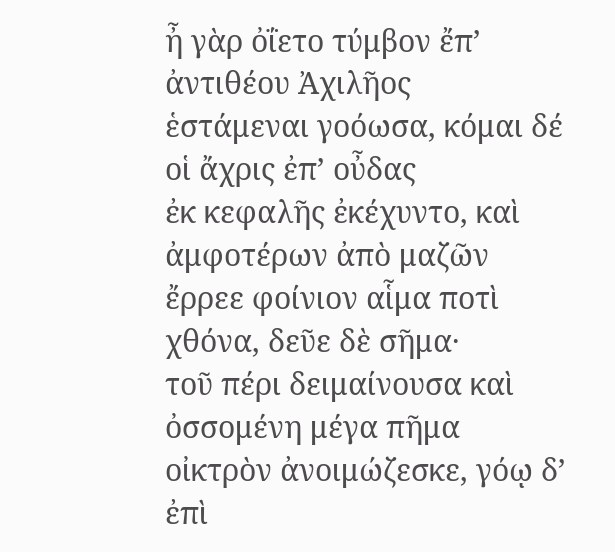ἦ γὰρ ὀΐετο τύμβον ἔπʼ ἀντιθέου Ἀχιλῆος
ἑστάμεναι γοόωσα, κόμαι δέ οἱ ἄχρις ἐπʼ οὖδας
ἐκ κεφαλῆς ἐκέχυντο, καὶ ἀμφοτέρων ἀπὸ μαζῶν
ἔρρεε φοίνιον αἷμα ποτὶ χθόνα, δεῦε δὲ σῆμα·
τοῦ πέρι δειμαίνουσα καὶ ὀσσομένη μέγα πῆμα
οἰκτρὸν ἀνοιμώζεσκε, γόῳ δʼ ἐπὶ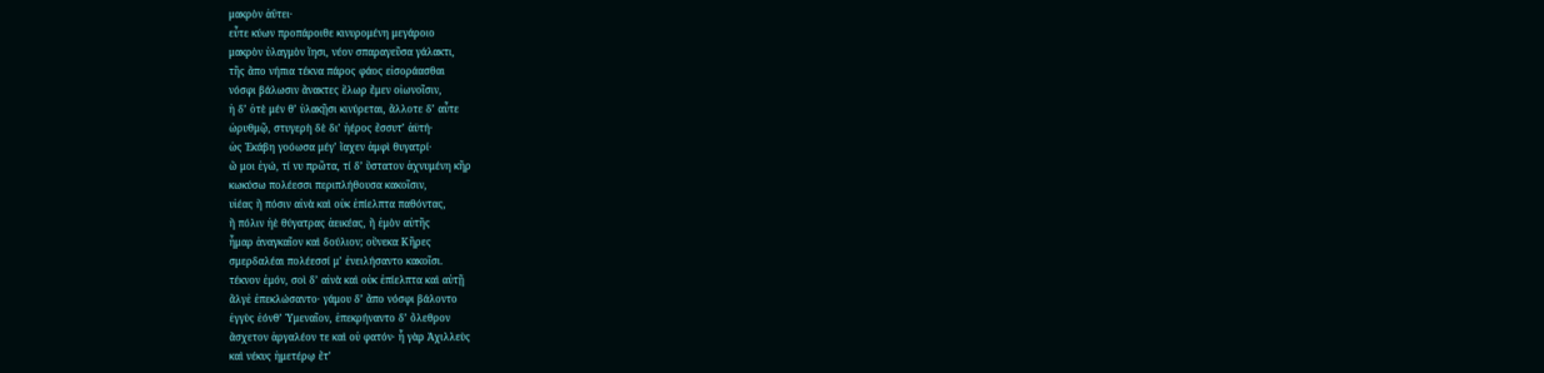μακρὸν ἀΰτει·
εὖτε κύων προπάροιθε κινυρομένη μεγάροιο
μακρὸν ὑλαγμὸν ἵησι, νέον σπαραγεῦσα γάλακτι,
τῆς ἄπο νήπια τέκνα πάρος φάος εἰσοράασθαι
νόσφι βάλωσιν ἄνακτες ἕλωρ ἔμεν οἰωνοῖσιν,
ἡ δʼ ὁτὲ μέν θʼ ὑλακῇσι κινύρεται, ἄλλοτε δʼ αὖτε
ὠρυθμῷ, στυγερὴ δὲ διʼ ἠέρος ἔσσυτʼ ἀϋτή·
ὡς Ἑκάβη γοόωσα μέγʼ ἴαχεν ἀμφὶ θυγατρί·
ὤ μοι ἐγώ, τί νυ πρῶτα, τί δʼ ὕστατον ἀχνυμένη κῆρ
κωκύσω πολέεσσι περιπλήθουσα κακοῖσιν,
υἱέας ἢ πόσιν αἰνὰ καὶ οὐκ ἐπίελπτα παθόντας,
ἢ πόλιν ἠὲ θύγατρας ἀεικέας, ἢ ἐμὸν αὐτῆς
ἦμαρ ἀναγκαῖον καὶ δούλιον; οὕνεκα Κῆρες
σμερδαλέαι πολέεσσί μʼ ἐνειλήσαντο κακοῖσι.
τέκνον ἐμόν, σοὶ δʼ αἰνὰ καὶ οὐκ ἐπίελπτα καὶ αὐτῇ
ἄλγἐ ἐπεκλώσαντο· γάμου δʼ ἄπο νόσφι βάλοντο
ἐγγὺς ἐόνθʼ Ὑμεναῖον, ἐπεκρήναντο δʼ ὄλεθρον
ἄσχετον ἀργαλέον τε καὶ οὐ φατόν· ἦ γὰρ Ἀχιλλεὺς
καὶ νέκυς ἡμετέρῳ ἔτʼ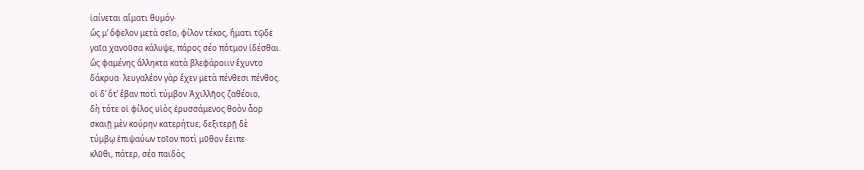ἰαίνεται αἵματι θυμόν·
ὥς μʼ ὄφελον μετὰ σεῖο, φίλον τέκος, ἤματι τῷδε
γαῖα χανοῦσα κάλυψε, πάρος σέο πότμον ἰδέσθαι.
ὣς φαμένης ἄλληκτα κατὰ βλεφάροιιν ἔχυντο
δάκρυα· λευγαλέον γὰρ ἔχεν μετὰ πένθεσι πένθος.
οἱ δʼ ὅτʼ ἔβαν ποτὶ τύμβον Ἀχιλλῆος ζαθέοιο,
δὴ τότε οἱ φίλος υἱὸς ἐρυσσάμενος θοὸν ἆορ
σκαιῇ μὲν κούρην κατερήτυε, δεξιτερῇ δὲ
τύμβῳ ἐπιψαύων τοῖον ποτὶ μῦθον ἔειπε·
κλῦθι, πάτερ, σέο παιδὸς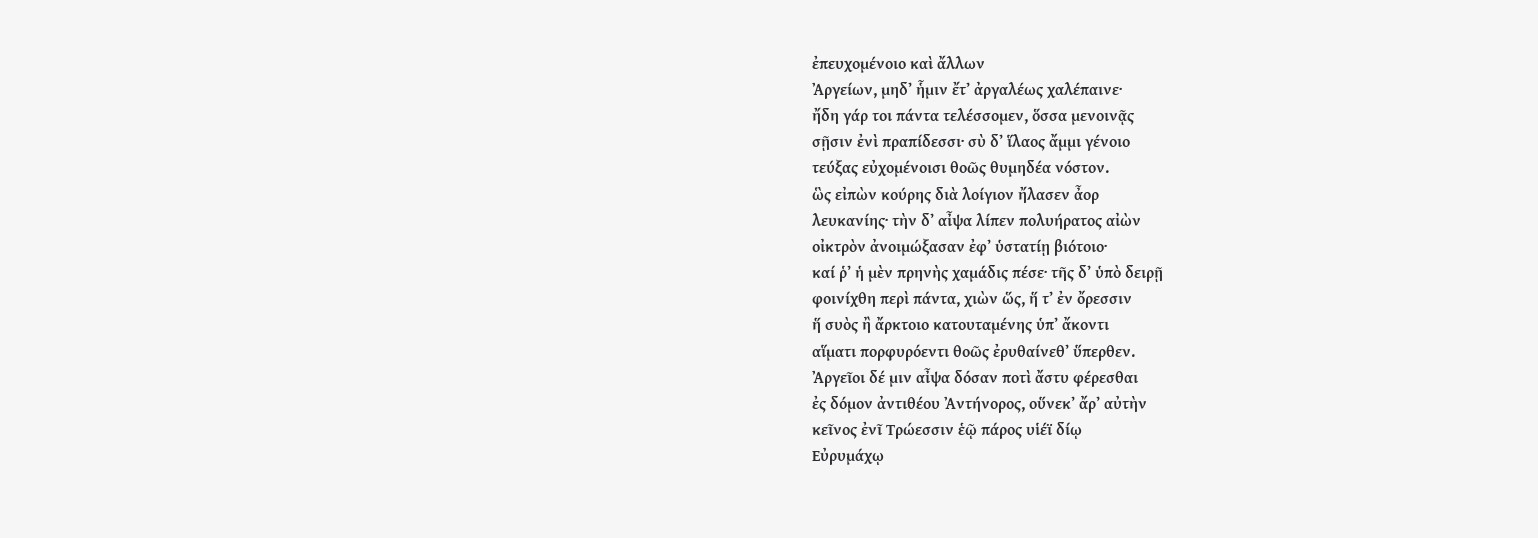ἐπευχομένοιο καὶ ἄλλων
Ἀργείων, μηδʼ ἧμιν ἔτʼ ἀργαλέως χαλέπαινε·
ἤδη γάρ τοι πάντα τελέσσομεν, ὅσσα μενοινᾷς
σῇσιν ἐνὶ πραπίδεσσι· σὺ δʼ ἵλαος ἄμμι γένοιο
τεύξας εὐχομένοισι θοῶς θυμηδέα νόστον.
ὣς εἰπὼν κούρης διὰ λοίγιον ἤλασεν ἆορ
λευκανίης· τὴν δʼ αἶψα λίπεν πολυήρατος αἰὼν
οἰκτρὸν ἀνοιμώξασαν ἐφʼ ὑστατίῃ βιότοιο·
καί ῥʼ ἡ μὲν πρηνὴς χαμάδις πέσε· τῆς δʼ ὑπὸ δειρῇ
φοινίχθη περὶ πάντα, χιὼν ὥς, ἥ τʼ ἐν ὄρεσσιν
ἥ συὸς ἢ ἄρκτοιο κατουταμένης ὑπʼ ἄκοντι
αἵματι πορφυρόεντι θοῶς ἐρυθαίνεθʼ ὕπερθεν.
Ἀργεῖοι δέ μιν αἶψα δόσαν ποτὶ ἄστυ φέρεσθαι
ἐς δόμον ἀντιθέου Ἀντήνορος, οὕνεκʼ ἄρʼ αὐτὴν
κεῖνος ἐνῖ Τρώεσσιν ἑῷ πάρος υἱέϊ δίῳ
Εὐρυμάχῳ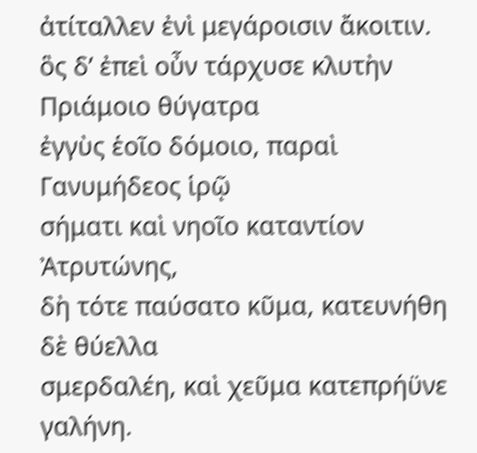ἀτίταλλεν ἐνὶ μεγάροισιν ἄκοιτιν.
ὃς δʼ ἐπεὶ οὖν τάρχυσε κλυτὴν Πριάμοιο θύγατρα
ἐγγὺς ἑοῖο δόμοιο, παραὶ Γανυμήδεος ἱρῷ
σήματι καὶ νηοῖο καταντίον Ἀτρυτώνης,
δὴ τότε παύσατο κῦμα, κατευνήθη δὲ θύελλα
σμερδαλέη, καὶ χεῦμα κατεπρήϋνε γαλήνη.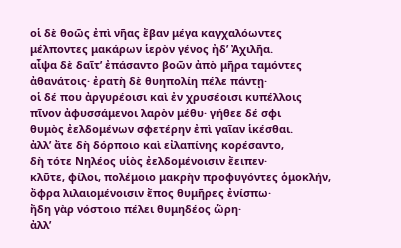οἱ δὲ θοῶς ἐπὶ νῆας ἔβαν μέγα καγχαλόωντες
μέλποντες μακάρων ἱερὸν γένος ἠδʼ Ἀχιλῆα.
αἶψα δὲ δαῖτʼ ἐπάσαντο βοῶν ἀπὸ μῆρα ταμόντες
ἀθανάτοις· ἐρατὴ δὲ θυηπολίη πέλε πάντῃ·
οἱ δέ που ἀργυρέοισι καὶ ἐν χρυσέοισι κυπέλλοις
πῖνον ἀφυσσάμενοι λαρὸν μέθυ· γήθεε δέ σφι
θυμὸς ἐελδομένων σφετέρην ἐπὶ γαῖαν ἱκέσθαι.
ἀλλʼ ἄτε δὴ δόρποιο καὶ εἰλαπίνης κορέσαντο,
δὴ τότε Νηλέος υἱὸς ἐελδομένοισιν ἔειπεν·
κλῦτε, φίλοι, πολέμοιο μακρὴν προφυγόντες ὁμοκλήν,
ὄφρα λιλαιομένοισιν ἔπος θυμῆρες ἐνίσπω·
ἤδη γὰρ νόστοιο πέλει θυμηδέος ὥρη·
ἀλλʼ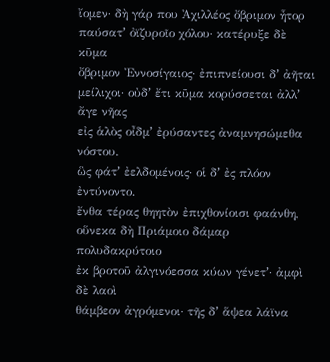ἴομεν· δὴ γάρ που Ἀχιλλέος ὄβριμον ἦτορ
παύσατʼ ὀϊζυροῖο χόλου· κατέρυξε δὲ κῦμα
ὄβριμον Ἐννοσίγαιος· ἐπιπνείουσι δʼ ἀῆται
μείλιχοι· οὐδʼ ἔτι κῦμα κορύσσεται ἀλλʼ ἄγε νῆας
εἰς ἁλὸς οἶδμʼ ἐρύσαντες ἀναμνησώμεθα νόστου.
ὣς φάτʼ ἐελδομένοις· οἱ δʼ ἐς πλόον ἐντύνοντο.
ἔνθα τέρας θηητὸν ἐπιχθονίοισι φαάνθη,
οὕνεκα δὴ Πριάμοιο δάμαρ πολυδακρύτοιο
ἐκ βροτοῦ ἀλγινόεσσα κύων γένετʼ· ἀμφὶ δὲ λαοὶ
θάμβεον ἀγρόμενοι· τῆς δʼ ἅψεα λάϊνα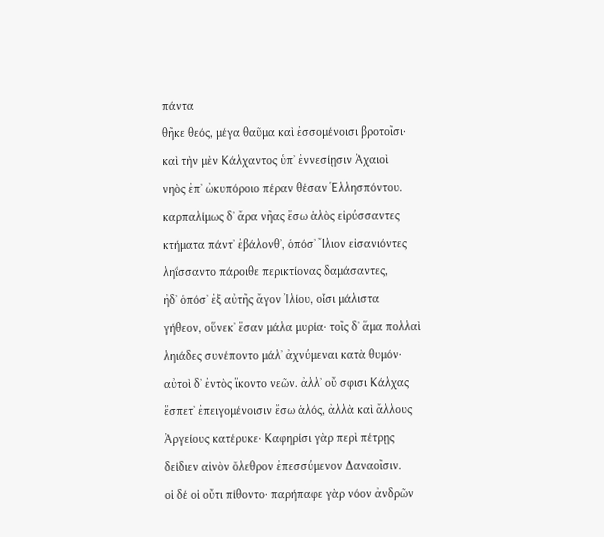πάντα
θῆκε θεός, μέγα θαῦμα καὶ ἐσσομένοισι βροτοῖσι·
καὶ τὴν μὲν Κάλχαντος ὑπʼ ἐννεσίῃσιν Ἀχαιοὶ
νηὸς ἐπʼ ὠκυπόροιο πέραν θέσαν Ἑλλησπόντου.
καρπαλίμως δʼ ἄρα νῆας ἔσω ἁλὸς εἰρύσσαντες
κτήματα πάντʼ ἐβάλονθʼ, ὁπόσʼ Ἴλιον εἰσανιόντες
ληΐσσαντο πάροιθε περικτίονας δαμάσαντες,
ἠδʼ ὁπόσʼ ἐξ αὐτῆς ἄγον Ἰλίου, οἷσι μάλιστα
γήθεον, οὕνεκʼ ἕσαν μάλα μυρία· τοῖς δʼ ἅμα πολλαὶ
ληιάδες συνέποντο μάλʼ ἀχνύμεναι κατὰ θυμόν·
αὐτοὶ δʼ ἐντὸς ἵκοντο νεῶν. ἀλλʼ οὔ σφισι Κάλχας
ἕσπετʼ ἐπειγομένοισιν ἔσω ἁλός, ἀλλὰ καὶ ἄλλους
Ἀργείους κατέρυκε· Καφηρίσι γὰρ περὶ πέτρῃς
δείδιεν αἰνὸν ὄλεθρον ἐπεσσύμενον Δαναοῖσιν.
οἱ δέ οἱ οὔτι πίθοντο· παρήπαφε γὰρ νόον ἀνδρῶν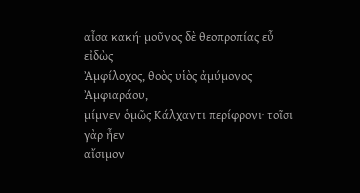αἶσα κακή· μοῦνος δὲ θεοπροπίας εὖ εἰδὼς
Ἀμφίλοχος, θοὸς υἱὸς ἀμύμονος Ἀμφιαράου,
μίμνεν ὁμῶς Κάλχαντι περίφρονι· τοῖσι γὰρ ἦεν
αἴσιμον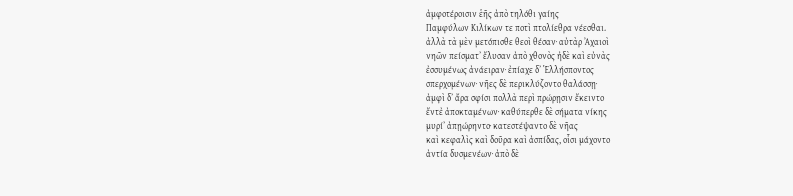ἀμφοτέροισιν ἑῆς ἀπὸ τηλόθι γαίης
Παμφύλων Κιλίκων τε ποτὶ πτολίεθρα νέεσθαι.
ἀλλὰ τὰ μὲν μετόπισθε θεοὶ θέσαν· αὐτὰρ Ἀχαιοὶ
νηῶν πείσματʼ ἔλυσαν ἀπὸ χθονὸς ἠδὲ καὶ εὐνὰς
ἐσσυμένως ἀνάειραν· ἐπίαχε δʼ Ἑλλήσποντος
σπερχομένων· νῆες δὲ περικλύζοντο θαλάσσῃ·
ἀμφὶ δʼ ἄρα σφίσι πολλὰ περὶ πρώρῃσιν ἔκειντο
ἔντἐ ἀποκταμένων· καθύπερθε δὲ σήματα νίκης
μυρίʼ ἀπῃώρηντο· κατεστέψαντο δὲ νῆας
καὶ κεφαλὶς καὶ δοῦρα καὶ ἀσπίδας, οἷσι μάχοντο
ἀντία δυσμενέων· ἀπὸ δὲ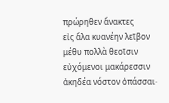πρώρηθεν ἄνακτες
εἰς ἅλα κυανέην λεῖβον μέθυ πολλὰ θεοῖσιν
εὐχόμενοι μακάρεσσιν ἀκηδέα νόστον ὀπάσσαι·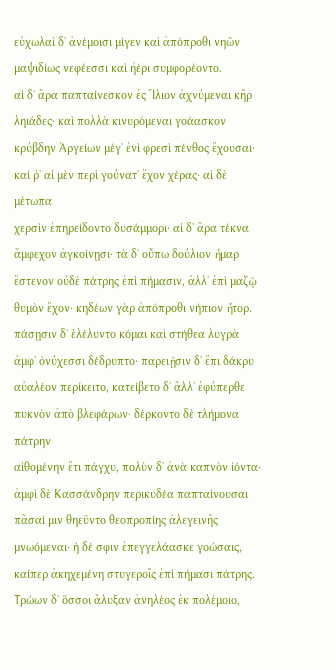εὐχωλαὶ δʼ ἀνέμοισι μίγεν καὶ ἀπόπροθι νηῶν
μαψιδίως νεφέεσσι καὶ ἠέρι συμφορέοντο.
αἱ δʼ ἄρα παπταίνεσκον ἐς Ἴλιον ἀχνύμεναι κῆρ
ληιάδες· καὶ πολλὰ κινυρόμεναι γοάασκον
κρύβδην Ἀργείων μέγʼ ἐνὶ φρεσὶ πένθος ἔχουσαι·
καί ῥʼ αἱ μὲν περὶ γούνατʼ ἔχον χέρας· αἱ δὲ μέτωπα
χερσὶν ἐπηρείδοντο δυσάμμορι· αἱ δʼ ἄρα τέκνα
ἄμφεχον ἀγκοίνῃσι· τὰ δʼ οὔπω δούλιον ἦμαρ
ἔστενον οὐδὲ πάτρης ἐπὶ πήμασιν, ἀλλʼ ἐπὶ μαζῷ
θυμὸν ἔχον· κηδέων γὰρ ἀπόπροθι νήπιον ἦτορ.
πάσῃσιν δʼ ἑλέλυντο κόμαι καὶ στήθεα λυγρὰ
ἀμφʼ ὀνύχεσσι δέδρυπτο· παρειῇσιν δʼ ἔπι δάκρυ
αὐαλέον περίκειτο, κατείβετο δʼ ἄλλʼ ἐφύπερθε
πυκνὸν ἀπὸ βλεφάρων· δέρκοντο δὲ τλήμονα πάτρην
αἰθομένην ἔτι πάγχυ, πολὺν δʼ ἀνὰ καπνὸν ἰόντα·
ἀμφὶ δὲ Κασσάνδρην περικυδέα παπταίνουσαι
πᾶσαί μιν θηεῦντο θεοπροπίης ἀλεγεινῆς
μνωόμεναι· ἡ δέ σφιν ἐπεγγελάασκε γοώσαις,
καίπερ ἀκηχεμένη στυγεροῖς ἐπὶ πήμασι πάτρης.
Τρώων δʼ ὅσσοι ἄλυξαν ἀνηλέος ἐκ πολέμοιο,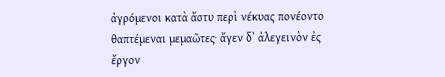ἀγρόμενοι κατὰ ἄστυ περὶ νέκυας πονέοντο
θαπτέμεναι μεμαῶτες· ἄγεν δʼ ἀλεγεινὸν ἐς ἔργον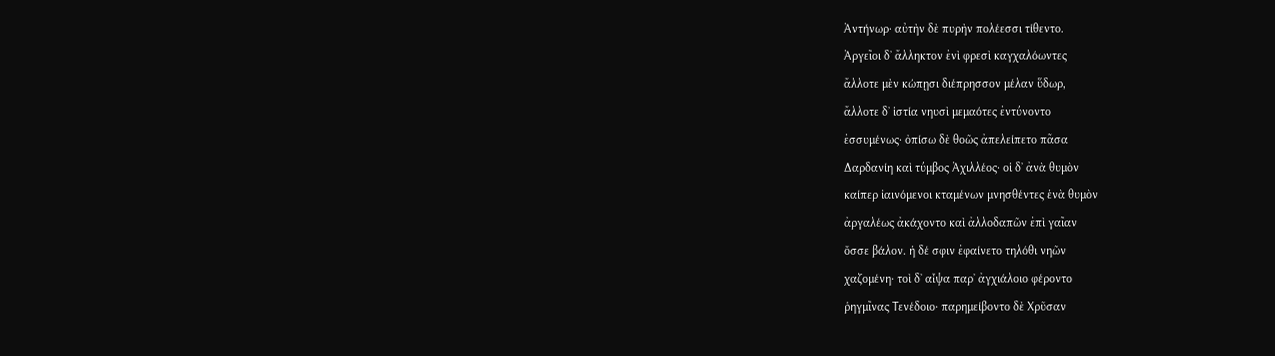Ἀντήνωρ· αὐτὴν δὲ πυρὴν πολέεσσι τίθεντο.
Ἀργεῖοι δʼ ἄλληκτον ἐνὶ φρεσὶ καγχαλόωντες
ἄλλοτε μὲν κώπῃσι διέπρησσον μέλαν ὕδωρ,
ἄλλοτε δʼ ἱστία νηυσὶ μεμαότες ἐντύνοντο
ἐσσυμένως· ὀπίσω δὲ θοῶς ἀπελείπετο πᾶσα
Δαρδανίη καὶ τύμβος Ἀχιλλέος· οἱ δʼ ἀνὰ θυμὸν
καίπερ ἰαινόμενοι κταμένων μνησθέντες ἑνὰ θυμὸν
ἀργαλέως ἀκάχοντο καὶ ἀλλοδαπῶν ἐπὶ γαῖαν
ὄσσε βάλον. ἡ δέ σφιν ἐφαίνετο τηλόθι νηῶν
χαζομένη· τοὶ δʼ αἶψα παρʼ ἀγχιάλοιο φέροντο
ῥηγμῖνας Τενέδοιο· παρημείβοντο δὲ Χρῦσαν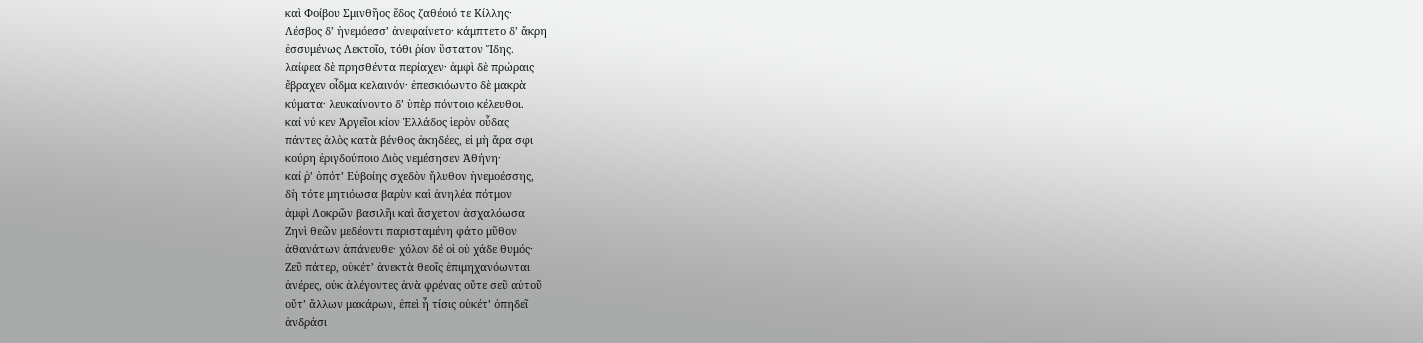καὶ Φοίβου Σμινθῆος ἕδος ζαθέοιό τε Κίλλης·
Λέσβος δʼ ἠνεμόεσσʼ ἀνεφαίνετο· κάμπτετο δʼ ἄκρη
ἐσσυμένως Λεκτοῖο, τόθι ῥίον ὕστατον Ἴδης.
λαίφεα δὲ πρησθέντα περίαχεν· ἀμφὶ δὲ πρώραις
ἔβραχεν οἶδμα κελαινόν· ἐπεσκιόωντο δὲ μακρὰ
κύματα· λευκαίνοντο δʼ ὑπὲρ πόντοιο κέλευθοι.
καί νύ κεν Ἀργεῖοι κίον Ἑλλάδος ἱερὸν οὖδας
πάντες ἁλὸς κατὰ βένθος ἀκηδέες, εἰ μὴ ἄρα σφι
κούρη ἐριγδούποιο Διὸς νεμέσησεν Ἀθήνη·
καί ῥʼ ὁπότʼ Εὐβοίης σχεδὸν ἤλυθον ἠνεμοέσσης,
δὴ τότε μητιόωσα βαρὺν καὶ ἀνηλέα πότμον
ἀμφὶ Λοκρῶν βασιλῆι καὶ ἄσχετον ἀσχαλόωσα
Ζηνὶ θεῶν μεδέοντι παρισταμένη φάτο μῦθον
ἀθανάτων ἀπάνευθε· χόλον δέ οἱ οὐ χάδε θυμός·
Ζεῦ πάτερ, οὐκέτʼ ἀνεκτὰ θεοῖς ἐπιμηχανόωνται
ἀνέρες, οὐκ ἀλέγοντες ἀνὰ φρένας οὔτε σεῦ αὐτοῦ
οὔτʼ ἄλλων μακάρων, ἐπεὶ ἦ τίσις οὐκέτʼ ὀπηδεῖ
ἀνδράσι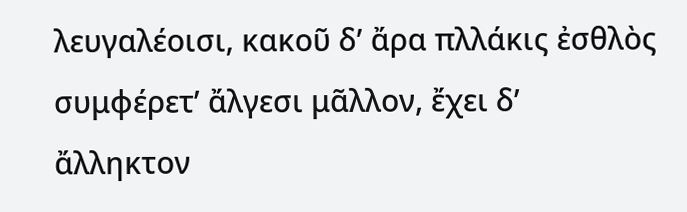λευγαλέοισι, κακοῦ δʼ ἄρα πλλάκις ἐσθλὸς
συμφέρετʼ ἄλγεσι μᾶλλον, ἔχει δʼ ἄλληκτον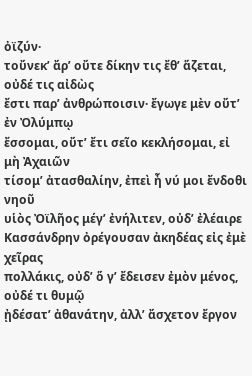ὀϊζύν·
τοὔνεκʼ ἄρʼ οὔτε δίκην τις ἔθʼ ἅζεται, οὐδέ τις αἰδὼς
ἔστι παρʼ ἀνθρώποισιν· ἔγωγε μὲν οὔτʼ ἐν Ὀλύμπῳ
ἔσσομαι, οὔτʼ ἔτι σεῖο κεκλήσομαι, εἰ μὴ Ἀχαιῶν
τίσομʼ ἀτασθαλίην, ἐπεὶ ἦ νύ μοι ἔνδοθι νηοῦ
υἱὸς Ὀϊλῆος μέγʼ ἐνήλιτεν, οὐδʼ ἐλέαιρε
Κασσάνδρην ὀρέγουσαν ἀκηδέας εἰς ἐμὲ χεῖρας
πολλάκις, οὐδʼ ὅ γʼ ἔδεισεν ἐμὸν μένος, οὐδέ τι θυμῷ
ᾐδέσατʼ ἀθανάτην, ἀλλʼ ἄσχετον ἔργον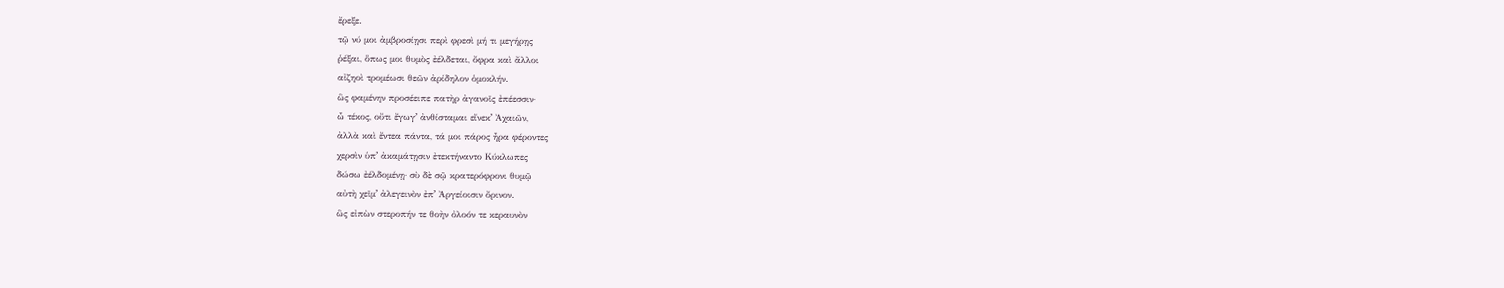ἔρεξε.
τῷ νύ μοι ἀμβροσίῃσι περὶ φρεσὶ μή τι μεγήρῃς
ῥέξαι, ὅπως μοι θυμὸς ἐέλδεται, ὄφρα καὶ ἄλλοι
αἰζηοὶ τρομέωσι θεῶν ἀρίδηλον ὁμοκλήν.
ὣς φαμένην προσέειπε πατὴρ ἀγανοῖς ἐπέεσσιν·
ὦ τέκος, οὔτι ἔγωγʼ ἀνθίσταμαι εἵνεκʼ Ἀχαιῶν,
ἀλλὰ καὶ ἔντεα πάντα, τά μοι πάρος ἦρα φέροντες
χερσὶν ὑπʼ ἀκαμάτῃσιν ἐτεκτήναντο Κύκλωπες
δώσω ἐέλδομένῃ· σὺ δὲ σῷ κρατερόφρονι θυμῷ
αὐτὴ χεῖμʼ ἀλεγεινὸν ἐπʼ Ἀργείοισιν ὄρινον.
ὣς εἰπὼν στεροπήν τε θοὴν ὀλοόν τε κεραυνὸν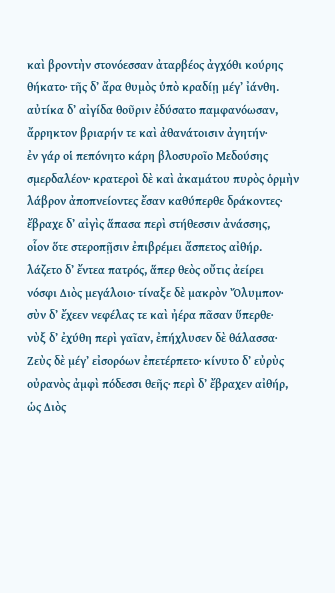καὶ βροντὴν στονόεσσαν ἀταρβέος ἀγχόθι κούρης
θήκατο· τῆς δʼ ἄρα θυμὸς ὑπὸ κραδίῃ μέγʼ ἰάνθη.
αὐτίκα δʼ αἰγίδα θοῦριν ἐδύσατο παμφανόωσαν,
ἄρρηκτον βριαρήν τε καὶ ἀθανάτοισιν ἀγητήν·
ἐν γάρ οἱ πεπόνητο κάρη βλοσυροῖο Μεδούσης
σμερδαλέον· κρατεροὶ δὲ καὶ ἀκαμάτου πυρὸς ὁρμὴν
λάβρον ἀποπνείοντες ἔσαν καθύπερθε δράκοντες·
ἔβραχε δʼ αἰγὶς ἅπασα περὶ στήθεσσιν ἀνάσσης,
οἷον ὅτε στεροπῇσιν ἐπιβρέμει ἄσπετος αἰθήρ.
λάζετο δʼ ἔντεα πατρός, ἅπερ θεὸς οὔτις ἀείρει
νόσφι Διὸς μεγάλοιο· τίναξε δὲ μακρὸν Ὄλυμπον·
σὺν δʼ ἔχεεν νεφέλας τε καὶ ἠέρα πᾶσαν ὕπερθε·
νὺξ δʼ ἐχύθη περὶ γαῖαν, ἐπήχλυσεν δὲ θάλασσα·
Ζεὺς δὲ μέγʼ εἰσορόων ἐπετέρπετο· κίνυτο δʼ εὐρὺς
οὐρανὸς ἀμφὶ πόδεσσι θεῆς· περὶ δʼ ἔβραχεν αἰθήρ,
ὡς Διὸς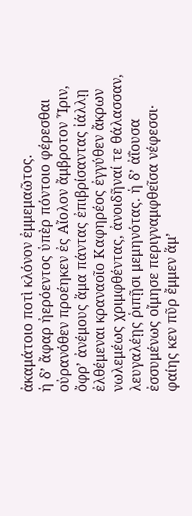ἀκαμάτοιο ποτὶ κλόνον ἐμμεμαῶτος.
ἡ δʼ ἄφαρ ἠερόεντος ὑπὲρ πόντοιο φέρεσθαι
οὐρανόθεν προέηκεν ἐς Αἴολον ἄμβροτον Ἶριν,
ὄφρʼ ἀνέμους ἅμα πάντας ἐπιβρίσαντας ἰάλλῃ
ἐλθέμεναι κραναοῖο Καφηρέος ἐγγύθεν ἄκρων
νωλεμέως χριμφθέντας, ἀνοιδῆναί τε θάλασσαν,
λευγαλέῃς ῥιπῇσι μεμηνότας. ἡ δʼ ἀΐουσα
ἐσσυμένως οἴμησε περιγναμφθεῖσα νέφεσσι·
φαίης κεν πῦρ ἔμμεν ἅμʼ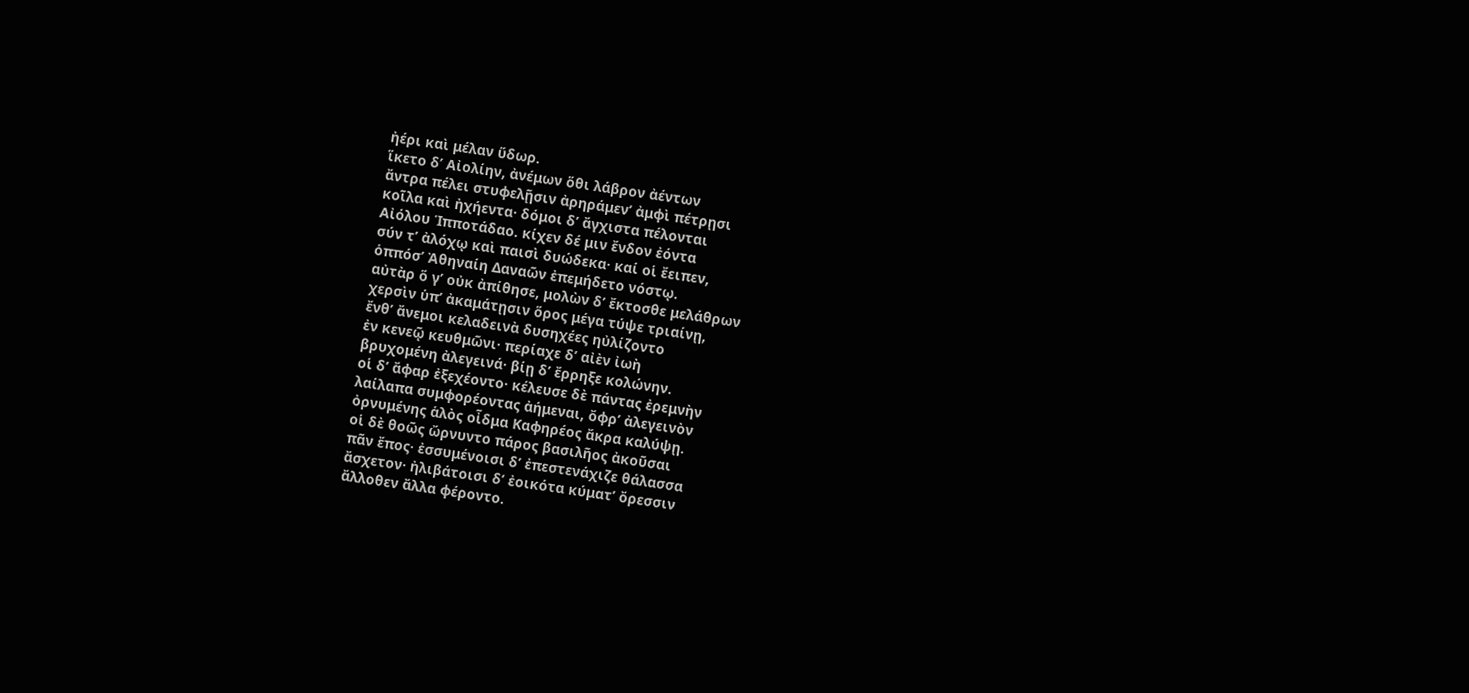ἠέρι καὶ μέλαν ὕδωρ.
ἵκετο δʼ Αἰολίην, ἀνέμων ὅθι λάβρον ἀέντων
ἄντρα πέλει στυφελῇσιν ἀρηράμενʼ ἀμφὶ πέτρῃσι
κοῖλα καὶ ἠχήεντα· δόμοι δʼ ἄγχιστα πέλονται
Αἰόλου Ἱπποτάδαο. κίχεν δέ μιν ἔνδον ἐόντα
σύν τʼ ἀλόχῳ καὶ παισὶ δυώδεκα· καί οἱ ἔειπεν,
ὁππόσʼ Ἀθηναίη Δαναῶν ἐπεμήδετο νόστῳ.
αὐτὰρ ὅ γʼ οὐκ ἀπίθησε, μολὼν δʼ ἔκτοσθε μελάθρων
χερσὶν ὑπʼ ἀκαμάτῃσιν ὅρος μέγα τύψε τριαίνῃ,
ἔνθʼ ἄνεμοι κελαδεινὰ δυσηχέες ηὐλίζοντο
ἐν κενεῷ κευθμῶνι· περίαχε δʼ αἰὲν ἰωὴ
βρυχομένη ἀλεγεινά· βίῃ δʼ ἔρρηξε κολώνην.
οἱ δʼ ἄφαρ ἐξεχέοντο· κέλευσε δὲ πάντας ἐρεμνὴν
λαίλαπα συμφορέοντας ἀήμεναι, ὄφρʼ ἀλεγεινὸν
ὀρνυμένης ἁλὸς οἶδμα Καφηρέος ἄκρα καλύψῃ.
οἱ δὲ θοῶς ὤρνυντο πάρος βασιλῆος ἀκοῦσαι
πᾶν ἔπος· ἐσσυμένοισι δʼ ἐπεστενάχιζε θάλασσα
ἄσχετον· ἠλιβάτοισι δʼ ἐοικότα κύματʼ ὄρεσσιν
ἄλλοθεν ἄλλα φέροντο.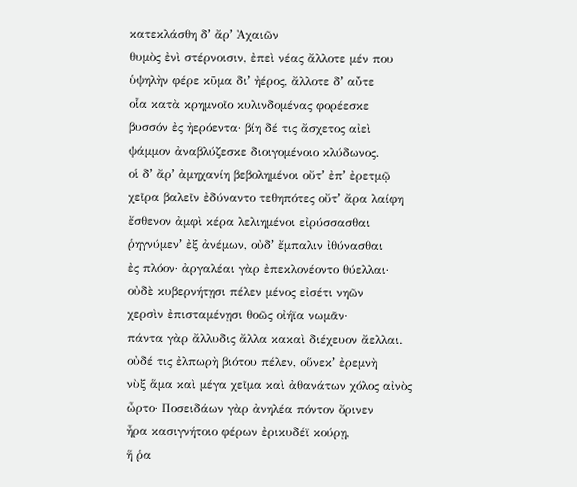κατεκλάσθη δʼ ἄρʼ Ἀχαιῶν
θυμὸς ἐνὶ στέρνοισιν, ἐπεὶ νέας ἄλλοτε μέν που
ὑψηλὴν φέρε κῦμα διʼ ἠέρος, ἄλλοτε δʼ αὖτε
οἷα κατὰ κρημνοῖο κυλινδομένας φορέεσκε
βυσσόν ἐς ἠερόεντα· βίη δέ τις ἄσχετος αἰεὶ
ψάμμον ἀναβλύζεσκε διοιγομένοιο κλύδωνος.
οἱ δʼ ἄρʼ ἀμηχανίη βεβολημένοι οὔτʼ ἐπʼ ἐρετμῷ
χεῖρα βαλεῖν ἐδύναντο τεθηπότες οὔτʼ ἄρα λαίφη
ἔσθενον ἀμφὶ κέρα λελιημένοι εἰρύσσασθαι
ῥηγνύμενʼ ἐξ ἀνέμων, οὐδʼ ἔμπαλιν ἰθύνασθαι
ἐς πλόον· ἀργαλέαι γὰρ ἐπεκλονέοντο θύελλαι·
οὐδὲ κυβερνήτῃσι πέλεν μένος εἰσέτι νηῶν
χερσὶν ἐπισταμένῃσι θοῶς οἰήϊα νωμᾶν·
πάντα γὰρ ἄλλυδις ἄλλα κακαὶ διέχευον ἄελλαι.
οὐδέ τις ἐλπωρὴ βιότου πέλεν, οὕνεκʼ ἐρεμνὴ
νὺξ ἅμα καὶ μέγα χεῖμα καὶ ἀθανάτων χόλος αἰνὸς
ὦρτο· Ποσειδάων γὰρ ἀνηλέα πόντον ὄρινεν
ἦρα κασιγνήτοιο φέρων ἐρικυδέϊ κούρῃ,
ἥ ῥα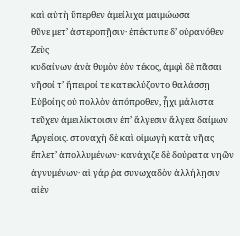καὶ αὐτὴ ὕπερθεν ἀμείλιχα μαιμώωσα
θῦνε μετʼ ἀστεροπῇσιν· ἐπέκτυπε δʼ οὐρανόθεν Ζεὺς
κυδαίνων ἀνὰ θυμὸν ἑὸν τέκος, ἀμφὶ δὲ πᾶσαι
νῆσοί τʼ ἤπειροί τε κατεκλύζοντο θαλάσσῃ
Εὐβοίης οὐ πολλὸν ἀπόπροθεν, ᾗχι μάλιστα
τεῦχεν ἀμειλίκτοισιν ἐπʼ ἄλγεσιν ἄλγεα δαίμων
Ἀργείοις. στοναχὴ δὲ καὶ οἰμωγὴ κατὰ νῆας
ἔπλετʼ ἀπολλυμένων· κανάχιζε δὲ δούρατα νηῶν
ἀγνυμένων· αἱ γάρ ῥα συνωχαδὸν ἀλλήλῃσιν
αἰὲν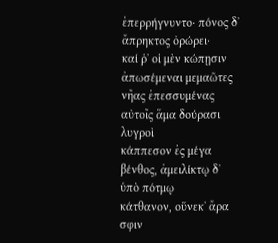ἐπερρήγνυντο· πόνος δʼ ἄπρηκτος ὀρώρει·
καί ῥʼ οἱ μὲν κώπῃσιν ἀπωσέμεναι μεμαῶτες
νῆας ἐπεσσυμένας αὐτοῖς ἅμα δούρασι λυγροὶ
κάππεσον ἐς μέγα βένθος, ἀμειλίκτῳ δʼ ὑπὸ πότμῳ
κάτθανον, οὕνεκʼ ἄρα σφιν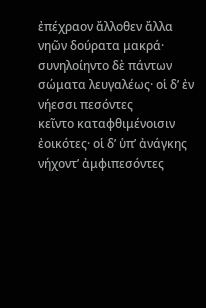ἐπέχραον ἄλλοθεν ἄλλα
νηῶν δούρατα μακρά· συνηλοίηντο δὲ πάντων
σώματα λευγαλέως· οἱ δʼ ἐν νήεσσι πεσόντες
κεῖντο καταφθιμένοισιν ἐοικότες· οἱ δʼ ὑπʼ ἀνάγκης
νήχοντʼ ἀμφιπεσόντες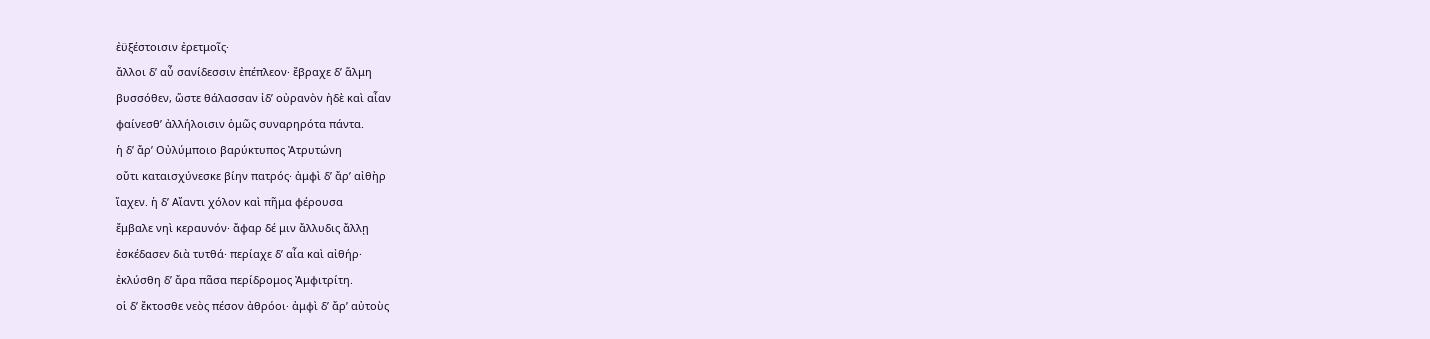ἐϋξέστοισιν ἐρετμοῖς·
ἄλλοι δʼ αὖ σανίδεσσιν ἐπέπλεον· ἔβραχε δʼ ἅλμη
βυσσόθεν, ὥστε θάλασσαν ἰδʼ οὐρανὸν ἠδὲ καὶ αἶαν
φαίνεσθʼ ἀλλήλοισιν ὁμῶς συναρηρότα πάντα.
ἡ δʼ ἄρʼ Οὐλύμποιο βαρύκτυπος Ἀτρυτώνη
οὔτι καταισχύνεσκε βίην πατρός· ἀμφὶ δʼ ἄρʼ αἰθὴρ
ἴαχεν. ἡ δʼ Αἴαντι χόλον καὶ πῆμα φέρουσα
ἔμβαλε νηὶ κεραυνόν· ἄφαρ δέ μιν ἄλλυδις ἄλλῃ
ἐσκέδασεν διὰ τυτθά· περίαχε δʼ αἶα καὶ αἰθήρ·
ἐκλύσθη δʼ ἄρα πᾶσα περίδρομος Ἀμφιτρίτη.
οἱ δʼ ἔκτοσθε νεὸς πέσον ἀθρόοι· ἀμφὶ δʼ ἄρʼ αὐτοὺς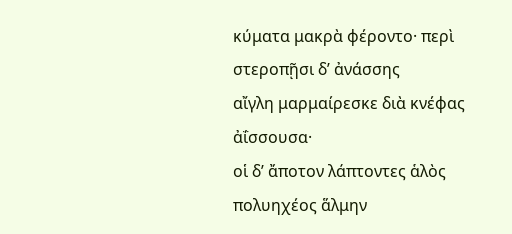κύματα μακρὰ φέροντο· περὶ στεροπῇσι δʼ ἀνάσσης
αἴγλη μαρμαίρεσκε διὰ κνέφας ἀΐσσουσα·
οἱ δʼ ἄποτον λάπτοντες ἁλὸς πολυηχέος ἅλμην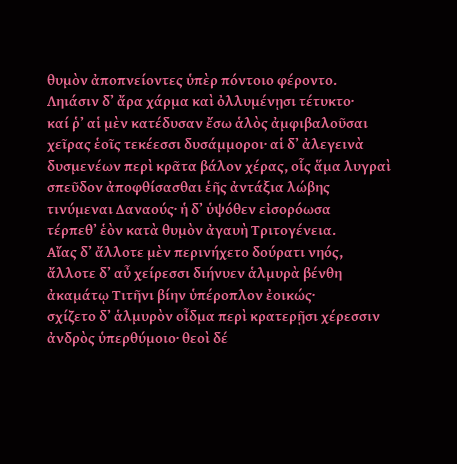θυμὸν ἀποπνείοντες ὑπὲρ πόντοιο φέροντο.
Ληιάσιν δʼ ἄρα χάρμα καὶ ὀλλυμένῃσι τέτυκτο·
καί ῥʼ αἱ μὲν κατέδυσαν ἔσω ἁλὸς ἀμφιβαλοῦσαι
χεῖρας ἑοῖς τεκέεσσι δυσάμμοροι· αἱ δʼ ἀλεγεινὰ
δυσμενέων περὶ κρᾶτα βάλον χέρας, οἷς ἅμα λυγραὶ
σπεῦδον ἀποφθίσασθαι ἑῆς ἀντάξια λώβης
τινύμεναι Δαναούς· ἡ δʼ ὑψόθεν εἰσορόωσα
τέρπεθʼ ἑὸν κατὰ θυμὸν ἀγαυὴ Τριτογένεια.
Αἴας δʼ ἄλλοτε μὲν περινήχετο δούρατι νηός,
ἄλλοτε δʼ αὖ χείρεσσι διήνυεν ἁλμυρὰ βένθη
ἀκαμάτῳ Τιτῆνι βίην ὑπέροπλον ἐοικώς·
σχίζετο δʼ ἁλμυρὸν οἶδμα περὶ κρατερῇσι χέρεσσιν
ἀνδρὸς ὑπερθύμοιο· θεοὶ δέ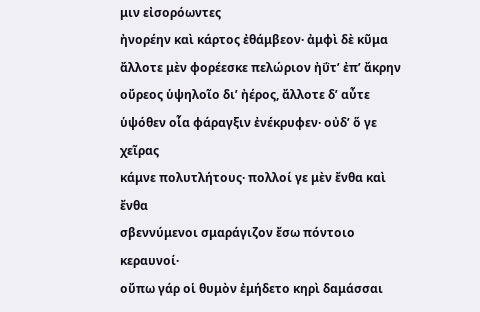μιν εἰσορόωντες
ἠνορέην καὶ κάρτος ἐθάμβεον· ἀμφὶ δὲ κῦμα
ἄλλοτε μὲν φορέεσκε πελώριον ἠΰτʼ ἐπʼ ἄκρην
οὔρεος ὑψηλοῖο διʼ ἠέρος, ἄλλοτε δʼ αὖτε
ὑψόθεν οἷα φάραγξιν ἐνέκρυφεν· οὐδʼ ὅ γε χεῖρας
κάμνε πολυτλήτους· πολλοί γε μὲν ἔνθα καὶ ἔνθα
σβεννύμενοι σμαράγιζον ἔσω πόντοιο κεραυνοί·
οὔπω γάρ οἱ θυμὸν ἐμήδετο κηρὶ δαμάσσαι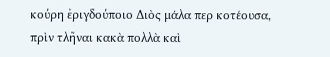κούρη ἐριγδούποιο Διὸς μάλα περ κοτέουσα,
πρὶν τλῆναι κακὰ πολλὰ καὶ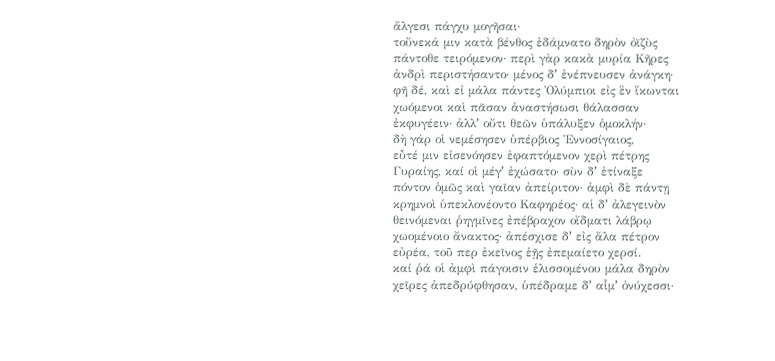ἄλγεσι πάγχυ μογῆσαι·
τοὔνεκά μιν κατὰ βένθος ἐδάμνατο δηρὸν ὀϊζὺς
πάντοθε τειρόμενον· περὶ γὰρ κακὰ μυρία Κῆρες
ἀνδρὶ περιστήσαντο· μένος δʼ ἐνέπνευσεν ἀνάγκη·
φῆ δέ, καὶ εἰ μάλα πάντες Ὀλύμπιοι εἰς ἓν ἵκωνται
χωόμενοι καὶ πᾶσαν ἀναστήσωσι θάλασσαν
ἐκφυγέειν· ἀλλʼ οὔτι θεῶν ὑπάλυξεν ὁμοκλήν·
δὴ γάρ οἱ νεμέσησεν ὑπέρβιος Ἐννοσίγαιος,
εὖτέ μιν εἰσενόησεν ἐφαπτόμενον χερὶ πέτρης
Γυραίης, καί οἱ μέγʼ ἐχώσατο· σὺν δʼ ἐτίναξε
πόντον ὁμῶς καὶ γαῖαν ἀπείριτον· ἀμφὶ δὲ πάντῃ
κρημνοὶ ὑπεκλονέοντο Καφηρέος· αἱ δʼ ἀλεγεινὸν
θεινόμεναι ῥηγμῖνες ἐπέβραχον οἴδματι λάβρῳ
χωομένοιο ἄνακτος· ἀπέσχισε δʼ εἰς ἅλα πέτρον
εὐρέα, τοῦ περ ἐκεῖνος ἑῇς ἐπεμαίετο χερσί.
καί ῥά οἱ ἀμφὶ πάγοισιν ἑλισσομένου μάλα δηρὸν
χεῖρες ἀπεδρύφθησαν, ὑπέδραμε δʼ αἷμʼ ὀνύχεσσι·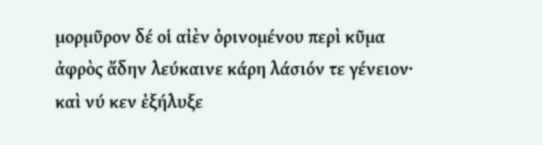μορμῦρον δέ οἱ αἰὲν ὀρινομένου περὶ κῦμα
ἀφρὸς ἄδην λεύκαινε κάρη λάσιόν τε γένειον·
καὶ νύ κεν ἐξήλυξε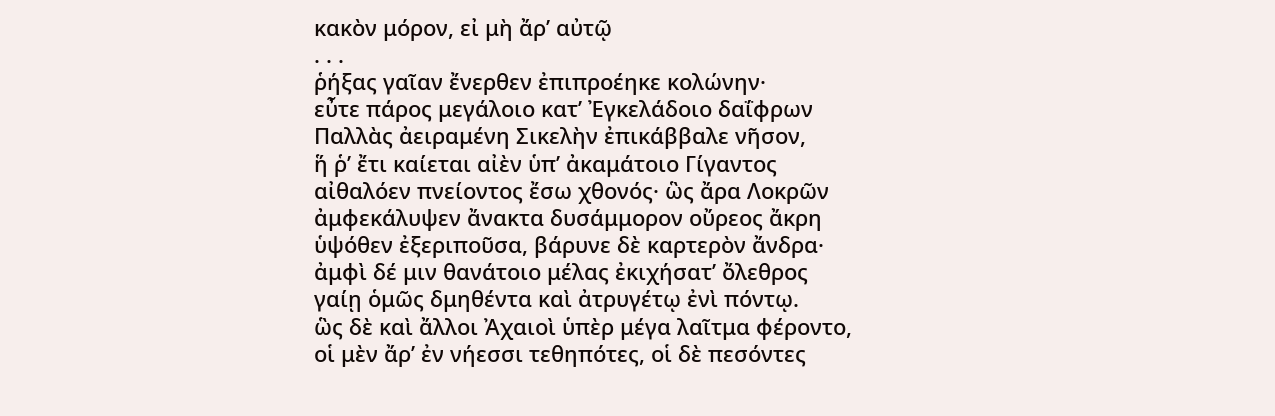κακὸν μόρον, εἰ μὴ ἄρʼ αὐτῷ
. . .
ῥήξας γαῖαν ἔνερθεν ἐπιπροέηκε κολώνην·
εὖτε πάρος μεγάλοιο κατʼ Ἐγκελάδοιο δαΐφρων
Παλλὰς ἀειραμένη Σικελὴν ἐπικάββαλε νῆσον,
ἥ ῥʼ ἔτι καίεται αἰὲν ὑπʼ ἀκαμάτοιο Γίγαντος
αἰθαλόεν πνείοντος ἔσω χθονός· ὣς ἄρα Λοκρῶν
ἀμφεκάλυψεν ἄνακτα δυσάμμορον οὔρεος ἄκρη
ὑψόθεν ἐξεριποῦσα, βάρυνε δὲ καρτερὸν ἄνδρα·
ἀμφὶ δέ μιν θανάτοιο μέλας ἐκιχήσατʼ ὄλεθρος
γαίῃ ὁμῶς δμηθέντα καὶ ἀτρυγέτῳ ἐνὶ πόντῳ.
ὣς δὲ καὶ ἄλλοι Ἀχαιοὶ ὑπὲρ μέγα λαῖτμα φέροντο,
οἱ μὲν ἄρʼ ἐν νήεσσι τεθηπότες, οἱ δὲ πεσόντες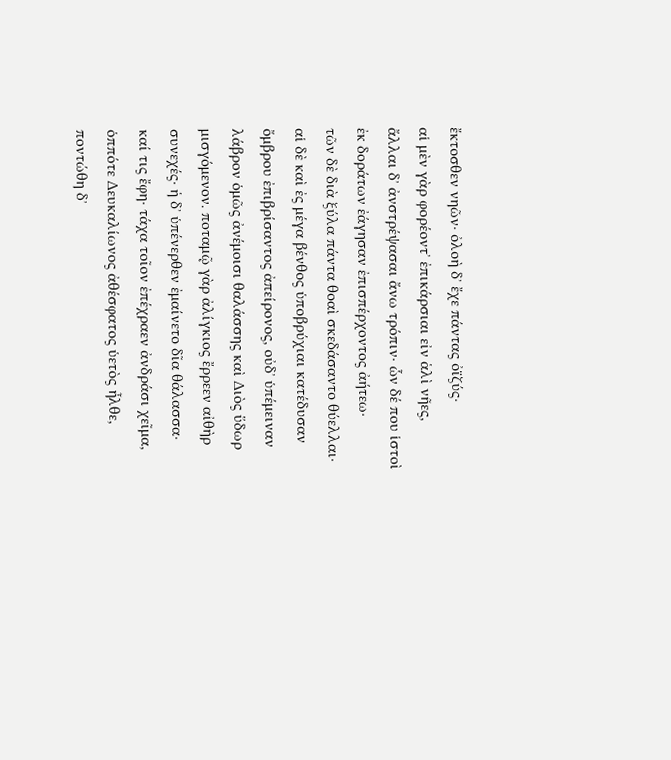ἔκτοσθεν νηῶν· ὀλοὴ δʼ ἔχε πάντας ὀϊζύς·
αἱ μὲν γὰρ φορέοντʼ ἐπικάρσιαι εἰν ἁλὶ νῆες,
ἄλλαι δʼ ἀνστρέψασαι ἄνω τρόπιν· ὧν δέ που ἱστοὶ
ἐκ δοράτων ἐάγησαν ἐπισπέρχοντος ἀήτεω·
τῶν δὲ διὰ ξύλα πάντα θοαὶ σκεδάσαντο θύελλαι·
αἱ δὲ καὶ ἐς μέγα βένθος ὑποβρύχιαι κατέδυσαν
ὄμβρου ἐπιβρίσαντος ἀπείρονος, οὐδʼ ὑπέμειναν
λάβρον ὁμῶς ἀνέμοισι θαλάσσης καὶ Διὸς ὕδωρ
μισγόμενον. ποταμῷ γὰρ ἀλίγκιος ἔρρεεν αἰθὴρ
συνεχές· ἡ δʼ ὑπένερθεν ἐμαίνετο δῖα θάλασσα·
καί τις ἔφη· τάχα τοῖον ἐπέχραεν ἀνδράσι χεῖμα,
ὁππότε Δευκαλίωνος ἀθέσφατος ὑετὸς ἦλθε,
ποντώθη δʼ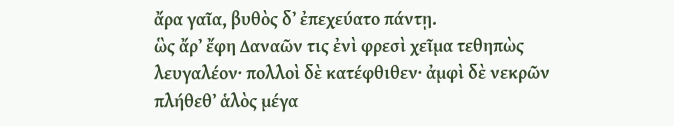ἄρα γαῖα, βυθὸς δʼ ἐπεχεύατο πάντῃ.
ὣς ἄρʼ ἔφη Δαναῶν τις ἐνὶ φρεσὶ χεῖμα τεθηπὼς
λευγαλέον· πολλοὶ δὲ κατέφθιθεν· ἀμφὶ δὲ νεκρῶν
πλήθεθʼ ἁλὸς μέγα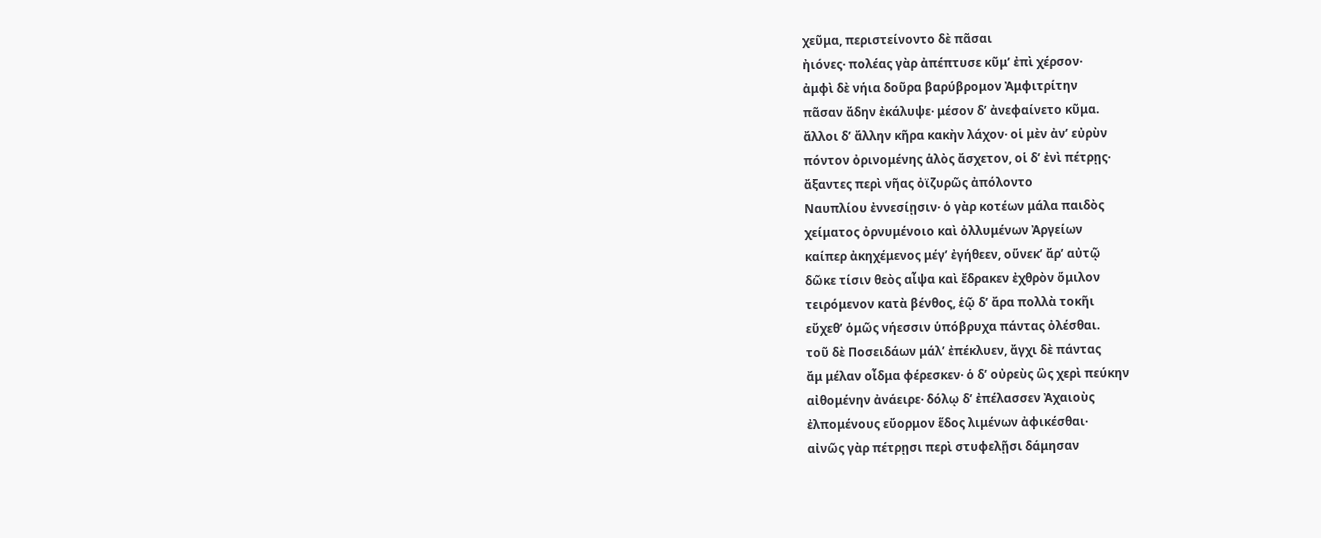χεῦμα, περιστείνοντο δὲ πᾶσαι
ἠιόνες· πολέας γὰρ ἀπέπτυσε κῦμʼ ἐπὶ χέρσον·
ἀμφὶ δὲ νήια δοῦρα βαρύβρομον Ἀμφιτρίτην
πᾶσαν ἄδην ἐκάλυψε· μέσον δʼ ἀνεφαίνετο κῦμα.
ἄλλοι δʼ ἄλλην κῆρα κακὴν λάχον· οἱ μὲν ἀνʼ εὐρὺν
πόντον ὀρινομένης ἁλὸς ἄσχετον, οἱ δʼ ἐνὶ πέτρῃς·
ἄξαντες περὶ νῆας ὀϊζυρῶς ἀπόλοντο
Ναυπλίου ἐννεσίῃσιν· ὁ γὰρ κοτέων μάλα παιδὸς
χείματος ὀρνυμένοιο καὶ ὀλλυμένων Ἀργείων
καίπερ ἀκηχέμενος μέγʼ ἐγήθεεν, οὕνεκʼ ἄρʼ αὐτῷ
δῶκε τίσιν θεὸς αἶψα καὶ ἔδρακεν ἐχθρὸν ὅμιλον
τειρόμενον κατὰ βένθος, ἑῷ δʼ ἄρα πολλὰ τοκῆι
εὔχεθʼ ὁμῶς νήεσσιν ὑπόβρυχα πάντας ὀλέσθαι.
τοῦ δὲ Ποσειδάων μάλʼ ἐπέκλυεν, ἄγχι δὲ πάντας
ἄμ μέλαν οἶδμα φέρεσκεν· ὁ δʼ οὐρεὺς ὣς χερὶ πεύκην
αἰθομένην ἀνάειρε· δόλῳ δʼ ἐπέλασσεν Ἀχαιοὺς
ἐλπομένους εὔορμον ἕδος λιμένων ἀφικέσθαι·
αἰνῶς γὰρ πέτρῃσι περὶ στυφελῇσι δάμησαν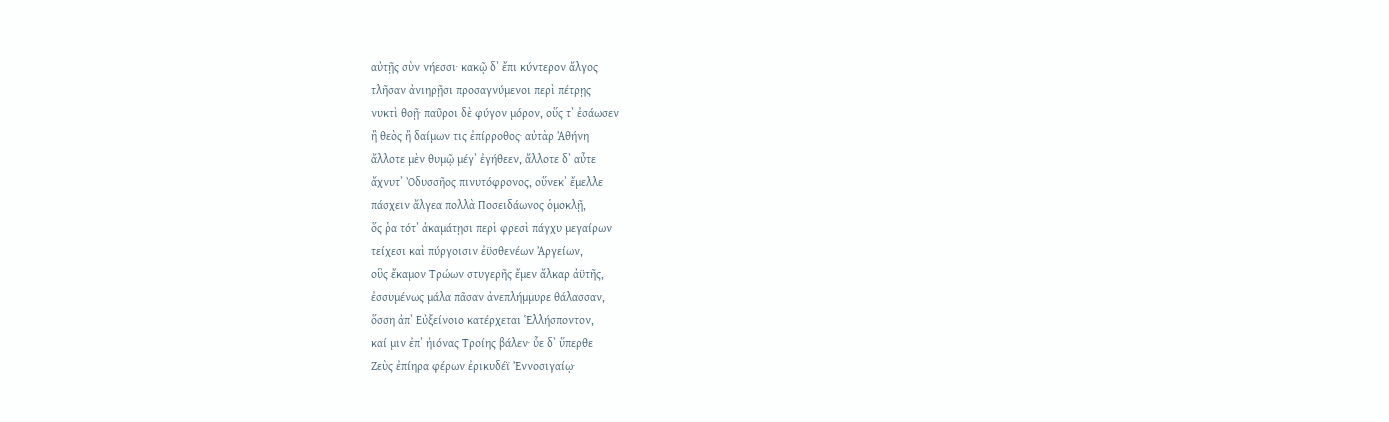αὐτῇς σὺν νήεσσι· κακῷ δʼ ἔπι κύντερον ἄλγος
τλῆσαν ἀνιηρῇσι προσαγνύμενοι περὶ πέτρῃς
νυκτὶ θοῇ· παῦροι δὲ φύγον μόρον, οὕς τʼ ἐσάωσεν
ἢ θεὸς ἢ δαίμων τις ἐπίρροθος· αὐτὰρ Ἀθήνη
ἄλλοτε μὲν θυμῷ μέγʼ ἐγήθεεν, ἄλλοτε δʼ αὖτε
ἄχνυτʼ Ὀδυσσῆος πινυτόφρονος, οὕνεκʼ ἔμελλε
πάσχειν ἄλγεα πολλὰ Ποσειδάωνος ὁμοκλῇ,
ὅς ῥα τότʼ ἀκαμάτῃσι περὶ φρεσὶ πάγχυ μεγαίρων
τείχεσι καὶ πύργοισιν ἐϋσθενέων Ἀργείων,
οὓς ἔκαμον Τρώων στυγερῆς ἔμεν ἄλκαρ ἀϋτῆς,
ἐσσυμένως μάλα πᾶσαν ἀνεπλήμμυρε θάλασσαν,
ὅσση ἀπʼ Εὐξείνοιο κατέρχεται Ἑλλήσποντον,
καί μιν ἐπʼ ἠιόνας Τροίης βάλεν· ὗε δʼ ὕπερθε
Ζεὺς ἐπίηρα φέρων ἐρικυδέϊ Ἐννοσιγαίῳ·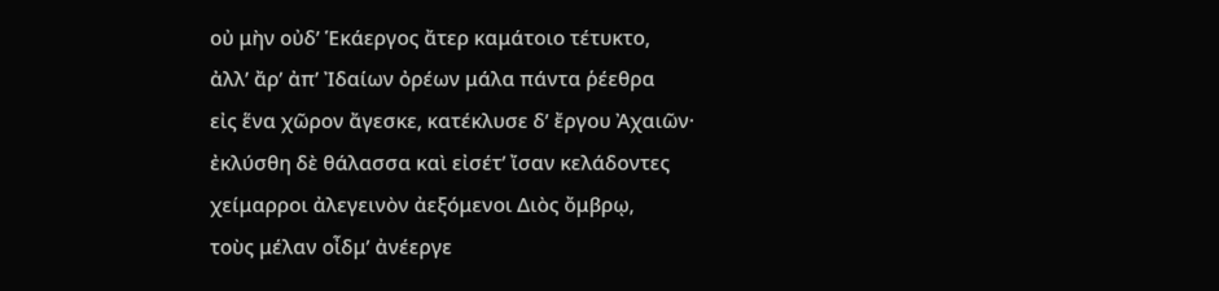οὐ μὴν οὐδʼ Ἑκάεργος ἄτερ καμάτοιο τέτυκτο,
ἀλλʼ ἄρʼ ἀπʼ Ἰδαίων ὀρέων μάλα πάντα ῥέεθρα
εἰς ἕνα χῶρον ἄγεσκε, κατέκλυσε δʼ ἔργου Ἀχαιῶν·
ἐκλύσθη δὲ θάλασσα καὶ εἰσέτʼ ἴσαν κελάδοντες
χείμαρροι ἀλεγεινὸν ἀεξόμενοι Διὸς ὄμβρῳ,
τοὺς μέλαν οἶδμʼ ἀνέεργε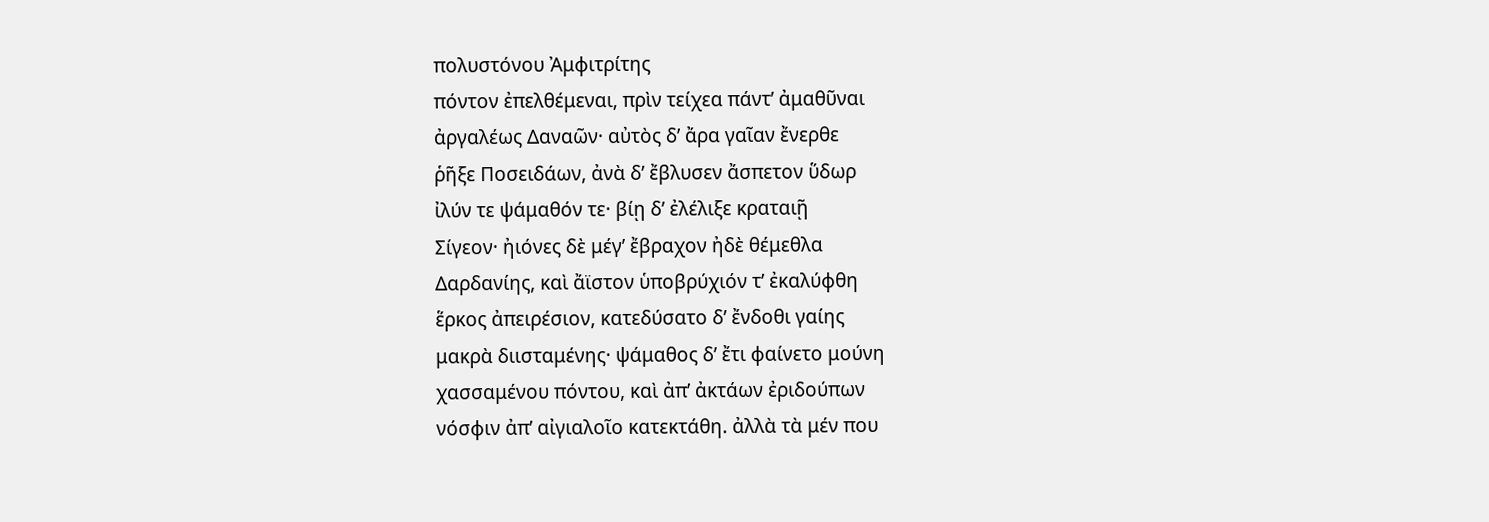πολυστόνου Ἀμφιτρίτης
πόντον ἐπελθέμεναι, πρὶν τείχεα πάντʼ ἀμαθῦναι
ἀργαλέως Δαναῶν· αὐτὸς δʼ ἄρα γαῖαν ἔνερθε
ῥῆξε Ποσειδάων, ἀνὰ δʼ ἔβλυσεν ἄσπετον ὕδωρ
ἰλύν τε ψάμαθόν τε· βίῃ δʼ ἐλέλιξε κραταιῇ
Σίγεον· ἠιόνες δὲ μέγʼ ἔβραχον ἠδὲ θέμεθλα
Δαρδανίης, καὶ ἄϊστον ὑποβρύχιόν τʼ ἐκαλύφθη
ἕρκος ἀπειρέσιον, κατεδύσατο δʼ ἔνδοθι γαίης
μακρὰ διισταμένης· ψάμαθος δʼ ἔτι φαίνετο μούνη
χασσαμένου πόντου, καὶ ἀπʼ ἀκτάων ἐριδούπων
νόσφιν ἀπʼ αἰγιαλοῖο κατεκτάθη. ἀλλὰ τὰ μέν που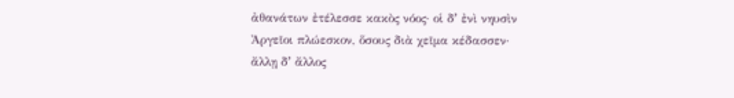ἀθανάτων ἐτέλεσσε κακὸς νόος· οἱ δʼ ἐνὶ νηυσὶν
Ἀργεῖοι πλώεσκον, ὅσους διὰ χεῖμα κέδασσεν·
ἄλλῃ δʼ ἄλλος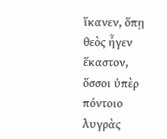ἵκανεν, ὅπῃ θεὸς ἦγεν ἕκαστον,
ὅσσοι ὑπὲρ πόντοιο λυγρὰς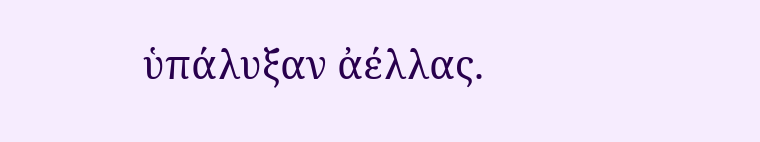ὑπάλυξαν ἀέλλας.